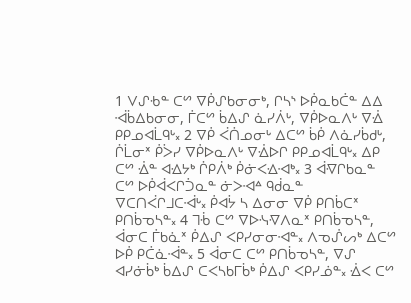1 ᐯᔑᑾᓐ ᑕᔥ ᐁᑮᔑᑲᓂᓂᒃ, ᒋᓴᔅ ᐅᑮᓇᑲᑖᓐ ᐃᐃ ᐙᑳᐃᑲᓂᓂ, ᒦᑕᔥ ᑳᐃᔑ ᓈᓯᐲᒡ, ᐁᑮᐅᓇᐱᒡ ᐁᐐ ᑭᑭᓄᐊᒫᑫᒡ᙮ 2 ᐁᑮ ᐹᑏᓄᓂᒡ ᐃᑕᔥ ᑳᑮ ᐱᓈᓯᑳᑯᒡ, ᒌᒫᓂᕽ ᑮᐴᓯ ᐁᑮᐅᓇᐱᒡ ᐁᐐᐅᒋ ᑭᑭᓄᐊᒫᑫᒡ᙮ ᐃᑭ ᑕᔥ ᐐᓐ ᐊᐎᔭᒃ ᒌᑭᐲᒃ ᑮᓃᐸᐎᐗᒃ᙮ 3 ᐋᐌᒋᑲᓇᓐ ᑕᔥ ᐅᑮᐋᐸᒋᑑᓇᓐ ᓃᐳᐗᐞ ᑫᑰᓇᓐ ᐁᑕᑎᐹᒋᒧᑕᐙᒡ᙮ ᑮᐊᔮ ᓴ ᐃᓂᓂ ᐁᑮ ᑭᑎᑳᑕᕽ ᑭᑎᑳᓀᓴᓐ᙮ 4 ᒣᒀ ᑕᔥ ᐁᐅᓶᐌᐱᓇᕽ ᑭᑎᑳᓀᓴᓐ, ᐋᓂᑕ ᒦᑲᓈᕽ ᑮᐃᔑ ᐸᑭᓯᓂᓂᐗᓐ᙮ ᐱᓀᔒᔕᒃ ᐃᑕᔥ ᐅᑮ ᑭᑖᓈᐙᓐ᙮ 5 ᐋᓂᑕ ᑕᔥ ᑭᑎᑳᓀᓴᓐ, ᐁᔑ ᐊᓯᓃᑳᒃ ᑳᐃᔑ ᑕᐸᓴᑲᒥᑳᒃ ᑮᐃᔑ ᐸᑭᓯᓅᓐ᙮ ᐐᐸ ᑕᔥ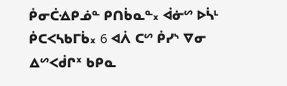ᑮᓂᑖᐎᑭᓅᓐ ᑭᑎᑳᓇᓐ᙮ ᐋᓃᔥ ᐅᓵᒻ ᑮᑕᐸᓴᑲᒥᑳ᙮ 6 ᐊᐲ ᑕᔥ ᑮᓯᔅ ᐁᓂ ᐃᔥᐸᑰᒋᕽ ᑲᑭᓇ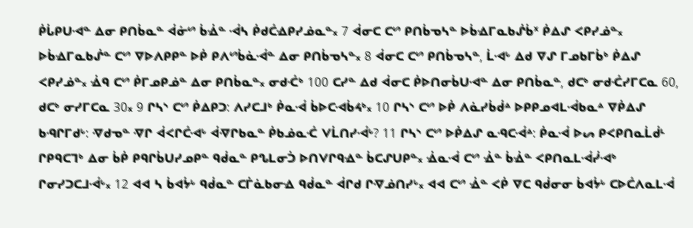ᑮᒑᑭᑌᐗᓐ ᐃᓂ ᑭᑎᑳᓇᓐ ᐋᓃᔥ ᑳᐐᓐ ᐙᓴ ᑮᑯᑖᐎᑭᓯᓅᓇᓐ᙮ 7 ᐋᓂᑕ ᑕᔥ ᑭᑎᑳᓀᓴᓐ ᐅᑳᐎᒥᓇᑲᔒᑳᕽ ᑮᐃᔑ ᐸᑭᓯᓅᓐ᙮ ᐅᑳᐎᒥᓇᑲᔒᓐ ᑕᔥ ᐁᐅᐱᑭᑭᓐ ᐅᑮ ᑭᐱᔥᑳᓈᐙᓐ ᐃᓂ ᑭᑎᑳᓀᓴᓐ᙮ 8 ᐋᓂᑕ ᑕᔥ ᑭᑎᑳᓀᓴᓐ, ᒫᐗᒡ ᐃᑯ ᐁᔑ ᒥᓄᑲᒥᑳᒃ ᑮᐃᔑ ᐸᑭᓯᓅᓐ᙮ ᐐᑫ ᑕᔥ ᑮᒥᓄᑭᓅᓐ ᐃᓂ ᑭᑎᑳᓇᓐ᙮ ᓂᑯᑣᒃ 100 ᑕᓯᓐ ᐃᑯ ᐋᓂᑕ ᑮᐅᑎᓂᑳᑌᐗᓐ ᐃᓂ ᑭᑎᑳᓇᓐ, ᑯᑕᒃ ᓂᑯᑣᓯᒥᑕᓇ 60, ᑯᑕᒃ ᓂᓯᒥᑕᓇ 30᙮ 9 ᒋᓴᔅ ᑕᔥ ᑮᐃᑭᑐ: ᐱᓯᑕᒧᒃ ᑮᓇᐙ ᑳᐅᑕᐗᑳᔦᒃ᙮ 10 ᒋᓴᔅ ᑕᔥ ᐅᑮ ᐱᓈᓯᑳᑰᐞ ᐅᑭᑭᓄᐊᒪᐙᑲᓇᐞ ᐁᑮᐃᔑ ᑲᑴᒋᒥᑯᒡ: ᐌᑯᓀᓐ ᐌᒋ ᐋᐸᒋᑖᐗᒡ ᐋᐌᒋᑲᓇᓐ ᑮᑲᓅᓇᑣ ᐯᒫᑎᓯᐙᒡ? 11 ᒋᓴᔅ ᑕᔥ ᐅᑮᐃᔑ ᓇᑴᑕᐙᐞ: ᑮᓇᐙ ᐅᔕ ᑭᐸᑭᑎᓇᒫᑰᒻ ᒋᑭᑫᑕᒣᒃ ᐃᓂ ᑳᑮ ᑭᑫᒋᑳᑌᓯᓄᑭᓐ ᑫᑰᓇᓐ ᑭᔐᒪᓂᑑ ᐅᑎᐯᒋᑫᐎᓐ ᑳᑕᔑᑌᑭᓐ᙮ ᐐᓇᐙ ᑕᔥ ᐐᓐ ᑳᐐᓐ ᐸᑭᑎᓇᒪᐙᓰᐗᒃ ᒋᓂᓯᑐᑕᒧᐙᒡ᙮ 12 ᐊᐊ ᓴ ᑳᐊᔮᒡ ᑫᑰᓇᓐ ᑕᒦᓈᑲᓂᐎ ᑫᑰᓇᓐ ᐋᒋᑯ ᒋᐌᓅᑎᓯᒡ᙮ ᐊᐊ ᑕᔥ ᐐᓐ ᐸᑮ ᐁᑕ ᑫᑰᓂᓂ ᑳᐊᔮᒡ ᑕᐅᑖᐱᓇᒪᐙ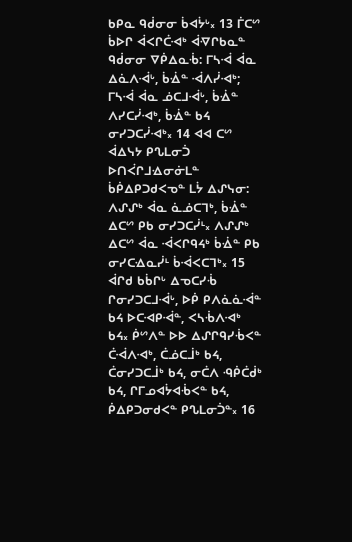ᑲᑭᓇ ᑫᑰᓂᓂ ᑳᐊᔮᒡ᙮ 13 ᒦᑕᔥ ᑳᐅᒋ ᐋᐸᒋᑖᐗᒃ ᐋᐌᒋᑲᓇᓐ ᑫᑰᓂᓂ ᐁᑮᐃᓇᒀ: ᒥᓴᐙ ᐋᓇ ᐃᓈᐱᐙᒡ, ᑳᐐᓐ ᐙᐱᓰᐗᒃ; ᒥᓴᐙ ᐋᓇ ᓅᑕᒧᐙᒡ, ᑳᐐᓐ ᐱᓯᑕᓰᐗᒃ, ᑳᐐᓐ ᑲᔦ ᓂᓯᑐᑕᓰᐗᒃ᙮ 14 ᐊᐊ ᑕᔥ ᐋᐃᓭᔭ ᑭᔐᒪᓂᑑ ᐅᑎᐹᒋᒧᐎᓂᓃᒪᓐ ᑳᑮᐃᑭᑐᑯᐸᓀᓐ ᒪᔮ ᐃᔑᓭᓂ: ᐱᔑᔑᒃ ᐋᓇ ᓈᓅᑕᒣᒃ, ᑳᐐᓐ ᐃᑕᔥ ᑭᑲ ᓂᓯᑐᑕᓰᒻ᙮ ᐱᔑᔑᒃ ᐃᑕᔥ ᐋᓇ ᐙᐸᒋᑫᔦᒃ ᑳᐐᓐ ᑭᑲ ᓂᓯᑕᐎᓇᓰᒻ ᑳᐙᐸᑕᒣᒃ᙮ 15 ᐋᒋᑯ ᑲᑳᒋᒡ ᐃᓀᑕᓯᒀ ᒋᓂᓯᑐᑕᒧᐙᒡ, ᐅᑮ ᑭᐱᓈᓈᐙᓐ ᑲᔦ ᐅᑕᐗᑭᐙᓐ, ᐸᓴᒀᐱᐗᒃ ᑲᔦ᙮ ᑮᔥᐱᓐ ᐅᐅ ᐃᔑᒋᑫᓯᒀᐸᓐ ᑖᐙᐱᐗᒃ, ᑖᓅᑕᒨᒃ ᑲᔦ, ᑖᓂᓯᑐᑕᒨᒃ ᑲᔦ, ᓂᑖᐱ ᑴᑮᑖᑰᒃ ᑲᔦ, ᒋᒥᓄᐊᔮᐊᒀᐸᓐ ᑲᔦ, ᑮᐃᑭᑐᓂᑯᐸᓐ ᑭᔐᒪᓂᑑᓐ᙮ 16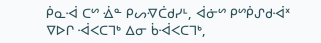ᑮᓇᐙ ᑕᔥ ᐐᓐ ᑭᔕᐌᑖᑯᓯᒻ, ᐋᓃᔥ ᑭᔥᑮᔑᑯᐙᕽ ᐁᐅᒋ ᐙᐸᑕᒣᒃ ᐃᓂ ᑳᐙᐸᑕᒣᒃ,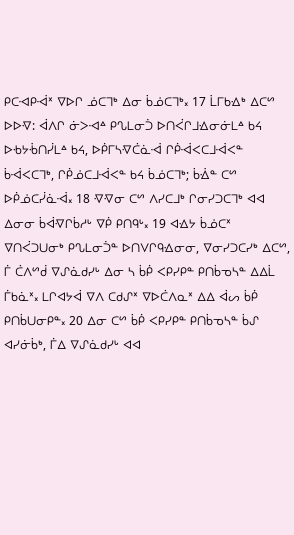ᑭᑕᐗᑭᐙᕽ ᐁᐅᒋ ᓅᑕᒣᒃ ᐃᓂ ᑳᓅᑕᒣᒃ᙮ 17 ᒫᒥᑲᐎᒃ ᐃᑕᔥ ᐅᐅᐌ: ᐋᐱᒋ ᓃᐳᐗᐞ ᑭᔐᒪᓂᑑ ᐅᑎᐹᒋᒧᐎᓂᓃᒪᐞ ᑲᔦ ᐅᑾᔭᒀᑎᓰᒪᐞ ᑲᔦ, ᐅᑮᒥᓴᐌᑖᓈᐙ ᒋᑮᐙᐸᑕᒧᐙᐸᓐ ᑳᐙᐸᑕᒣᒃ, ᒋᑮᓅᑕᒧᐙᐸᓐ ᑲᔦ ᑳᓅᑕᒣᒃ; ᑳᐐᓐ ᑕᔥ ᐅᑮᓅᑕᓰᓈᐙ᙮ 18 ᐌᐌᓂ ᑕᔥ ᐱᓯᑕᒧᒃ ᒋᓂᓯᑐᑕᒣᒃ ᐊᐊ ᐃᓂᓂ ᑳᐋᐌᒋᑳᓱᒡ ᐁᑮ ᑭᑎᑫᒡ᙮ 19 ᐊᐎᔭ ᑳᓅᑕᕽ ᐁᑎᐹᑐᑌᓂᒃ ᑭᔐᒪᓂᑑᓐ ᐅᑎᐯᒋᑫᐎᓂᓂ, ᐁᓂᓯᑐᑕᓯᒃ ᐃᑕᔥ, ᒦ ᑖᐱᔥᑰ ᐁᔑᓈᑯᓯᒡ ᐃᓂ ᓴ ᑳᑮ ᐸᑭᓯᑭᓐ ᑭᑎᑳᓀᓴᓐ ᐃᐃᒫ ᒦᑲᓈᕽ᙮ ᒪᒋᐊᔭᐋ ᐁᐱ ᑕᑯᔑᕽ ᐁᐅᑖᐱᓇᕽ ᐃᐃ ᐋᔕ ᑳᑮ ᑭᑎᑳᑌᓂᑭᓐ᙮ 20 ᐃᓂ ᑕᔥ ᑳᑮ ᐸᑭᓯᑭᓐ ᑭᑎᑳᓀᓴᓐ ᑳᔑ ᐊᓯᓃᑳᒃ, ᒦᐃ ᐁᔑᓈᑯᓯᒡ ᐊᐊ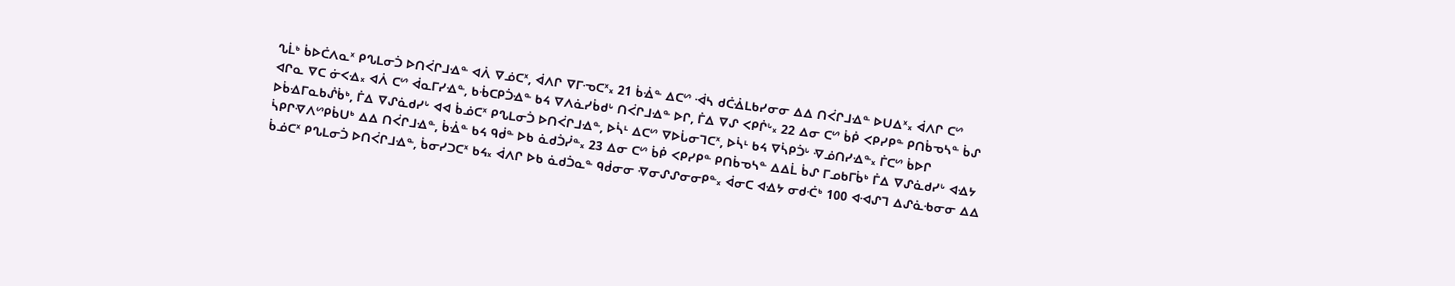ᔐᒫᒃ ᑳᐅᑖᐱᓇᕽ ᑭᔐᒪᓂᑑ ᐅᑎᐹᒋᒧᐎᓐ ᐊᐲ ᐁᓅᑕᕽ, ᐋᐱᒋ ᐁᒥᓉᑕᕽ᙮ 21 ᑳᐐᓐ ᐃᑕᔥ ᐙᓴ ᑯᑖᐐᒪᑲᓯᓂᓂ ᐃᐃ ᑎᐹᒋᒧᐎᓐ ᐅᑌᐃᕽ᙮ ᐋᐱᒋ ᑕᔥ ᐊᒋᓇ ᐁᑕ ᓃᐸᐎ᙮ ᐊᐲ ᑕᔥ ᐋᓇᒥᓯᐎᓐ, ᑲᒀᑕᑭᑑᐎᓐ ᑲᔦ ᐁᐱᓈᓯᑳᑯᒡ ᑎᐹᒋᒧᐎᓐ ᐅᒋ, ᒦᐃ ᐁᔑ ᐸᑭᒌᒡ᙮ 22 ᐃᓂ ᑕᔥ ᑳᑮ ᐸᑭᓯᑭᓐ ᑭᑎᑳᓀᓴᓐ ᑳᔑ ᐅᑳᐎᒥᓇᑲᔒᑳᒃ, ᒦᐃ ᐁᔑᓈᑯᓯᒡ ᐊᐊ ᑳᓅᑕᕽ ᑭᔐᒪᓂᑑ ᐅᑎᐹᒋᒧᐎᓐ, ᐅᓵᒻ ᐃᑕᔥ ᐁᐅᒑᓂᒣᑕᕽ, ᐅᓵᒻ ᑲᔦ ᐁᓵᑭᑑᒡ ᐌᓅᑎᓯᐎᓐ᙮ ᒦᑕᔥ ᑳᐅᒋ ᓵᑭᒋᐌᐱᔥᑭᑳᑌᒃ ᐃᐃ ᑎᐹᒋᒧᐎᓐ, ᑳᐐᓐ ᑲᔦ ᑫᑰᓐ ᐅᑲ ᓈᑯᑑᓰᓐ᙮ 23 ᐃᓂ ᑕᔥ ᑳᑮ ᐸᑭᓯᑭᓐ ᑭᑎᑳᓀᓴᓐ ᐃᐃᒫ ᑳᔑ ᒥᓄᑲᒥᑳᒃ ᒦᐃ ᐁᔑᓈᑯᓯᒡ ᐊᐎᔭ ᑳᓅᑕᕽ ᑭᔐᒪᓂᑑ ᐅᑎᐹᒋᒧᐎᓐ, ᑳᓂᓯᑐᑕᕽ ᑲᔦ᙮ ᐋᐱᒋ ᐅᑲ ᓈᑯᑑᓇᓐ ᑫᑰᓂᓂ ᐌᓂᔑᔑᓂᓂᑭᓐ᙮ ᐋᓂᑕ ᐊᐎᔭ ᓂᑯᑣᒃ 100 ᐊᐗᔑᒣ ᐃᔑᓈᑾᓂᓂ ᐃᐃ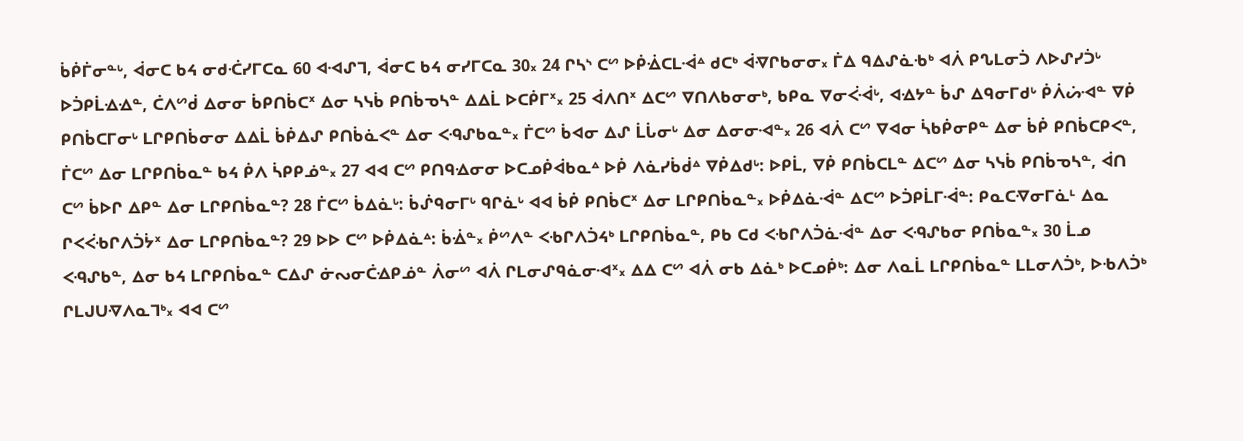ᑳᑮᒦᓂᓐᒡ, ᐋᓂᑕ ᑲᔦ ᓂᑯᑣᓯᒥᑕᓇ 60 ᐊᐗᔑᒣ, ᐋᓂᑕ ᑲᔦ ᓂᓯᒥᑕᓇ 30᙮ 24 ᒋᓴᔅ ᑕᔥ ᐅᑮᐐᑕᒪᐙᐞ ᑯᑕᒃ ᐋᐌᒋᑲᓂᓂ᙮ ᒦᐃ ᑫᐃᔑᓈᑾᒃ ᐊᐲ ᑭᔐᒪᓂᑑ ᐱᐅᔑᓯᑑᒡ ᐅᑑᑭᒫᐎᐎᓐ, ᑖᐱᔥᑰ ᐃᓂᓂ ᑳᑭᑎᑳᑕᕽ ᐃᓂ ᓴᓭᑳ ᑭᑎᑳᓀᓴᓐ ᐃᐃᒫ ᐅᑕᑮᒥᕽ᙮ 25 ᐋᐱᑎᕽ ᐃᑕᔥ ᐁᑎᐱᑲᓂᓂᒃ, ᑲᑭᓇ ᐁᓂᐹᐙᒡ, ᐊᐎᔭᓐ ᑳᔑ ᐃᑫᓂᒥᑯᒡ ᑮᐲᔖᐗᓐ ᐁᑮ ᑭᑎᑳᑕᒥᓂᒡ ᒪᒋᑭᑎᑳᓂᓂ ᐃᐃᒫ ᑳᑮᐃᔑ ᑭᑎᑳᓈᐸᓐ ᐃᓂ ᐸᑴᔑᑲᓇᓐ᙮ ᒦᑕᔥ ᑳᐊᓂ ᐃᔑ ᒫᒑᓂᒡ ᐃᓂ ᐃᓂᓂᐗᓐ᙮ 26 ᐊᐲ ᑕᔥ ᐁᐊᓂ ᓵᑲᑮᓂᑭᓐ ᐃᓂ ᑳᑮ ᑭᑎᑳᑕᑭᐸᓐ, ᒦᑕᔥ ᐃᓂ ᒪᒋᑭᑎᑳᓇᓐ ᑲᔦ ᑮᐱ ᓵᑭᑭᓅᓐ᙮ 27 ᐊᐊ ᑕᔥ ᑭᑎᑫᐎᓂᓂ ᐅᑕᓄᑮᐋᑲᓇᐞ ᐅᑮ ᐱᓈᓯᑳᑰᐞ ᐁᑮᐃᑯᒡ: ᐅᑭᒫ, ᐁᑮ ᑭᑎᑳᑕᒪᓐ ᐃᑕᔥ ᐃᓂ ᓴᓭᑳ ᑭᑎᑳᓀᓴᓐ, ᐋᑎ ᑕᔥ ᑳᐅᒋ ᐃᑭᓐ ᐃᓂ ᒪᒋᑭᑎᑳᓇᓐ? 28 ᒦᑕᔥ ᑳᐃᓈᒡ: ᑳᔒᑫᓂᒥᒡ ᑫᒋᓈᒡ ᐊᐊ ᑳᑮ ᑭᑎᑳᑕᕽ ᐃᓂ ᒪᒋᑭᑎᑳᓇᓐ᙮ ᐅᑮᐃᓈᐙᓐ ᐃᑕᔥ ᐅᑑᑭᒫᒥᐙᓐ: ᑭᓇᑕᐌᓂᒥᓈᒻ ᐃᓇ ᒋᐸᐹᑾᒋᐱᑑᔮᕽ ᐃᓂ ᒪᒋᑭᑎᑳᓇᓐ? 29 ᐅᐅ ᑕᔥ ᐅᑮᐃᓈᐞ: ᑳᐐᓐ᙮ ᑮᔥᐱᓐ ᐸᑾᒋᐱᑑᔦᒃ ᒪᒋᑭᑎᑳᓇᓐ, ᑭᑲ ᑕᑯ ᐸᑾᒋᐱᑑᓈᐙᓐ ᐃᓂ ᐸᑴᔑᑲᓂ ᑭᑎᑳᓇᓐ᙮ 30 ᒫᓄ ᐸᑴᔑᑲᓐ, ᐃᓂ ᑲᔦ ᒪᒋᑭᑎᑳᓇᓐ ᑕᐃᔑ ᓃᔓᓂᑖᐎᑭᓅᓐ ᐲᓂᔥ ᐊᐲ ᒋᒪᓂᔑᑫᓈᓂᐗᕽ᙮ ᐃᐃ ᑕᔥ ᐊᐲ ᓂᑲ ᐃᓈᒃ ᐅᑕᓄᑮᒃ: ᐃᓂ ᐱᓇᒫ ᒪᒋᑭᑎᑳᓇᓐ ᒪᒪᓂᐱᑑᒃ, ᐅᑾᐱᑑᒃ ᒋᒪᒍᑌᐌᐱᓇᒣᒃ᙮ ᐊᐊ ᑕᔥ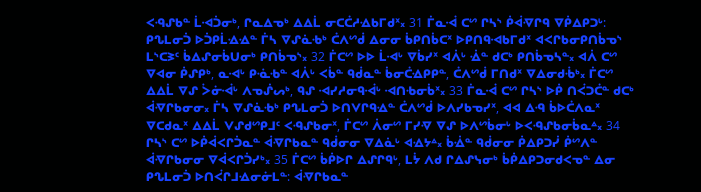ᐸᑴᔑᑲᓐ ᒫᐗᑑᓂᒃ, ᒋᓇᐃᓀᒃ ᐃᐃᒫ ᓂᑕᑖᓱᐎᑲᒥᑯᕽ᙮ 31 ᒦᓇᐙ ᑕᔥ ᒋᓴᔅ ᑮᐋᐌᒋᑫ ᐁᑮᐃᑭᑐᒡ: ᑭᔐᒪᓂᑑ ᐅᑑᑭᒫᐎᐎᓐ ᒦᓴ ᐁᔑᓈᑾᒃ ᑖᐱᔥᑰ ᐃᓂᓂ ᑳᑭᑎᑳᑕᕽ ᐅᑭᑎᑫᐗᑲᒥᑯᕽ ᐊᐸᒋᑲᓂᑭᑎᑳᓀᔅ ᒪᔅᑕᕒᑦ ᑳᐃᔑᓂᑳᑌᓂᒃ ᑭᑎᑳᓀᔅ᙮ 32 ᒦᑕᔥ ᐅᐅ ᒫᐗᒡ ᐁᑳᓯᕽ ᐊᐲᒡ ᐐᓐ ᑯᑕᒃ ᑭᑎᑳᓀᓴᓐ᙮ ᐊᐲ ᑕᔥ ᐁᐊᓂ ᑮᔑᑭᒃ, ᓇᐗᒡ ᑭᓍᑾᓐ ᐊᐲᒡ ᐸᑳᓐ ᑫᑰᓇᓐ ᑳᓂᑖᐎᑭᑭᓐ, ᑖᐱᔥᑰ ᒥᑎᑯᕽ ᐁᐃᓂᑯᒀᒃ᙮ ᒦᑕᔥ ᐃᐃᒫ ᐁᔑ ᐴᓃᐙᒡ ᐱᓀᔒᔕᒃ, ᑫᔑ ᐗᓯᓱᓂᑫᐙᒡ ᐗᑎᑾᓂᑳᕽ᙮ 33 ᒦᓇᐙ ᑕᔥ ᒋᓴᔅ ᐅᑮ ᑎᐹᑐᑖᓐ ᑯᑕᒃ ᐋᐌᒋᑲᓂᓂ᙮ ᒦᓴ ᐁᔑᓈᑾᒃ ᑭᔐᒪᓂᑑ ᐅᑎᐯᒋᑫᐎᓐ ᑖᐱᔥᑰ ᐅᐱᓯᑲᓀᓯᕽ, ᐊᐊ ᐃᑴ ᑳᐅᑖᐱᓇᕽ ᐁᑕᑯᓇᕽ ᐃᐃᒫ ᐯᔑᑯᔥᑭᒧᑦ ᐸᑴᔑᑲᓂᕽ, ᒦᑕᔥ ᐲᓂᔥ ᒥᓯᐌ ᐁᔑ ᐅᐱᔥᑳᓂᒡ ᐅᐸᑴᔑᑲᓂᑳᓇᐞ᙮ 34 ᒋᓴᔅ ᑕᔥ ᐅᑮᐋᐸᒋᑑᓇᓐ ᐋᐌᒋᑲᓇᓐ ᑫᑰᓂᓂ ᐁᐃᓈᒡ ᐊᐎᔭᐞ᙮ ᑳᐐᓐ ᑫᑰᓂᓂ ᑮᐃᑭᑐᓰ ᑮᔥᐱᓐ ᐋᐌᒋᑲᓂᓂ ᐁᐋᐸᒋᑑᓯᒃ᙮ 35 ᒦᑕᔥ ᑳᑮᐅᒋ ᐃᔑᒋᑫᒡ, ᒪᔮ ᐱᑯ ᒋᐃᔑᓭᓂᒃ ᑳᑮᐃᑭᑐᓂᑯᐸᓀᓐ ᐃᓂ ᑭᔐᒪᓂᑑ ᐅᑎᐹᒋᒧᐎᓂᓃᒪᓐ: ᐋᐌᒋᑲᓇᓐ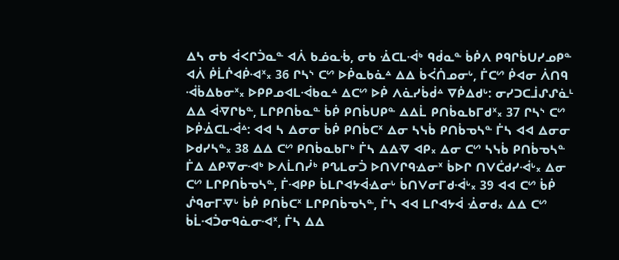ᐃᓴ ᓂᑲ ᐋᐸᒋᑑᓇᓐ ᐊᐲ ᑲᓅᓇᒀ, ᓂᑲ ᐐᑕᒪᐙᒃ ᑫᑰᓇᓐ ᑳᑮᐱ ᑭᑫᒋᑳᑌᓯᓄᑭᓐ ᐊᐲ ᑮᒫᒌᐊᑮᐗᕽ᙮ 36 ᒋᓴᔅ ᑕᔥ ᐅᑮᓇᑲᓈᐞ ᐃᐃ ᑳᐹᑏᓄᓂᒡ, ᒦᑕᔥ ᑮᐊᓂ ᐲᑎᑫ ᐙᑳᐃᑲᓂᕽ᙮ ᐅᑭᑭᓄᐊᒪᐙᑲᓇᐞ ᐃᑕᔥ ᐅᑮ ᐱᓈᓯᑳᑰᐞ ᐁᑮᐃᑯᒡ: ᓂᓯᑐᑕᒨᔑᔑᓈᒻ ᐃᐃ ᐋᐌᒋᑲᓐ, ᒪᒋᑭᑎᑳᓇᓐ ᑳᑮ ᑭᑎᑳᑌᑭᓐ ᐃᐃᒫ ᑭᑎᑳᓇᑲᒥᑯᕽ᙮ 37 ᒋᓴᔅ ᑕᔥ ᐅᑮᐐᑕᒪᐙᐞ: ᐊᐊ ᓴ ᐃᓂᓂ ᑳᑮ ᑭᑎᑳᑕᕽ ᐃᓂ ᓴᓭᑳ ᑭᑎᑳᓀᓴᓐ ᒦᓴ ᐊᐊ ᐃᓂᓂ ᐅᑯᓯᓴᓐ᙮ 38 ᐃᐃ ᑕᔥ ᑭᑎᑳᓇᑲᒥᒃ ᒦᓴ ᐃᐃᐌ ᐊᑭ᙮ ᐃᓂ ᑕᔥ ᓴᓭᑳ ᑭᑎᑳᓀᓴᓐ ᒦᐃ ᐃᑭᐌᓂᐗᒃ ᐅᐱᒫᑎᓰᒃ ᑭᔐᒪᓂᑑ ᐅᑎᐯᒋᑫᐎᓂᕽ ᑳᐅᒋ ᑎᐯᑖᑯᓯᐙᒡ᙮ ᐃᓂ ᑕᔥ ᒪᒋᑭᑎᑳᓀᓴᓐ, ᒦᐗᑭᑭ ᑳᒪᒋᐊᔭᐋᐎᓂᒡ ᑳᑎᐯᓂᒥᑯᐙᒡ᙮ 39 ᐊᐊ ᑕᔥ ᑳᑮ ᔒᑫᓂᒥᐌᒡ ᑳᑮ ᑭᑎᑳᑕᕽ ᒪᒋᑭᑎᑳᓀᓴᓐ, ᒦᓴ ᐊᐊ ᒪᒋᐊᔭᐋ ᐐᓂᑯ᙮ ᐃᐃ ᑕᔥ ᑳᒫᐗᑑᓂᑫᓈᓂᐗᕽ, ᒦᓴ ᐃᐃ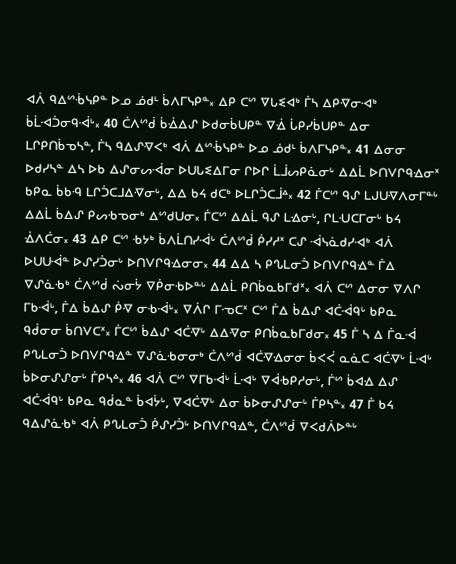ᐊᐲ ᑫᐃᔥᒀᓭᑭᓐ ᐅᓄ ᓅᑯᒻ ᑳᐱᒥᓭᑭᓐ᙮ ᐃᑭ ᑕᔥ ᐁᒐᓬᐊᒃ ᒦᓴ ᐃᑭᐌᓂᐗᒃ ᑳᒫᐗᑑᓂᑫᐙᒡ᙮ 40 ᑖᐱᔥᑰ ᑳᐐᐃᔑ ᐅᑯᓂᑳᑌᑭᓐ ᐁᐐ ᒑᑭᓯᑳᑌᑭᓐ ᐃᓂ ᒪᒋᑭᑎᑳᓀᓴᓐ, ᒦᓴ ᑫᐃᔑᐌᐸᒃ ᐊᐲ ᐃᔥᒀᓭᑭᓐ ᐅᓄ ᓅᑯᒻ ᑳᐱᒥᓭᑭᓐ᙮ 41 ᐃᓂᓂ ᐅᑯᓯᓴᓐ ᐃᓴ ᐅᑲ ᐃᔑᓂᔕᐙᓂ ᐅᑌᒐᓬᐃᒥᓂ ᒋᐅᒋ ᒫᒨᔕᑭᓈᓂᒡ ᐃᐃᒫ ᐅᑎᐯᒋᑫᐎᓂᕽ ᑲᑭᓇ ᑳᑲᑴ ᒪᒋᑑᑕᒧᐃᐌᓂᒡ, ᐃᐃ ᑲᔦ ᑯᑕᒃ ᐅᒪᒋᑑᑕᒨᐞ᙮ 42 ᒦᑕᔥ ᑫᔑ ᒪᒍᑌᐌᐱᓂᒥᓐᒡ ᐃᐃᒫ ᑳᐃᔑ ᑭᔕᑾᓀᓂᒃ ᐃᔥᑯᑌᓂ᙮ ᒦᑕᔥ ᐃᐃᒫ ᑫᔑ ᒪᐎᓂᒡ, ᒋᒪᑗᑕᒥᓂᒡ ᑲᔦ ᐐᐱᑖᓂ᙮ 43 ᐃᑭ ᑕᔥ ᑾᔭᒃ ᑳᐱᒫᑎᓯᐙᒡ ᑖᐱᔥᑰ ᑮᓯᓱᕽ ᑕᔑ ᐙᓭᓈᑯᓯᐗᒃ ᐊᐲ ᐅᑌᑌᐙᓐ ᐅᔑᓯᑑᓂᒡ ᐅᑎᐯᒋᑫᐎᓂᓂ᙮ 44 ᐃᐃ ᓴ ᑭᔐᒪᓂᑑ ᐅᑎᐯᒋᑫᐎᓐ ᒦᐃ ᐁᔑᓈᑾᒃ ᑖᐱᔥᑰ ᔔᓂᔮ ᐁᑮᓂᑾᐅᓐᒡ ᐃᐃᒫ ᑭᑎᑳᓇᑲᒥᑯᕽ᙮ ᐊᐲ ᑕᔥ ᐃᓂᓂ ᐁᐱᒋ ᒥᑲᐙᒡ, ᒦᐃ ᑳᐃᔑ ᑮᐌ ᓂᑾᐙᒡ᙮ ᐁᐲᒋ ᒥᓉᑕᕽ ᑕᔥ ᒦᐃ ᑳᐃᔑ ᐊᑖᐙᑫᒡ ᑲᑭᓇ ᑫᑰᓂᓂ ᑳᑎᐯᑕᕽ᙮ ᒦᑕᔥ ᑳᐃᔑ ᐊᑖᐌᒡ ᐃᐃᐌᓂ ᑭᑎᑳᓇᑲᒥᑯᓂ᙮ 45 ᒦ ᓴ ᐃ ᒦᓇᐙ ᑭᔐᒪᓂᑑ ᐅᑎᐯᒋᑫᐎᓐ ᐁᔑᓈᑾᓂᓂᒃ ᑖᐱᔥᑰ ᐊᑖᐌᐎᓂᓂ ᑳᐸᐹ ᓇᓈᑕ ᐊᑖᐌᒡ ᒫᐗᒡ ᑳᐅᓂᔑᔑᓂᒡ ᒦᑭᓴᐞ᙮ 46 ᐊᐲ ᑕᔥ ᐁᒥᑲᐙᒡ ᒫᐗᒡ ᐁᐋᑾᑭᓱᓂᒡ, ᒦᔥ ᑳᐊᐎ ᐃᔑ ᐊᑖᐙᑫᒡ ᑲᑭᓇ ᑫᑰᓇᓐ ᑳᐊᔮᒡ, ᐁᐊᑖᐌᒡ ᐃᓂ ᑳᐅᓂᔑᔑᓂᒡ ᒦᑭᓴᓐ᙮ 47 ᒦ ᑲᔦ ᑫᐃᔑᓈᑾᒃ ᐊᐲ ᑭᔐᒪᓂᑑ ᑮᔑᓯᑑᒡ ᐅᑎᐯᒋᑫᐎᓐ, ᑖᐱᔥᑰ ᐁᐸᑯᐲᐅᓐᒡ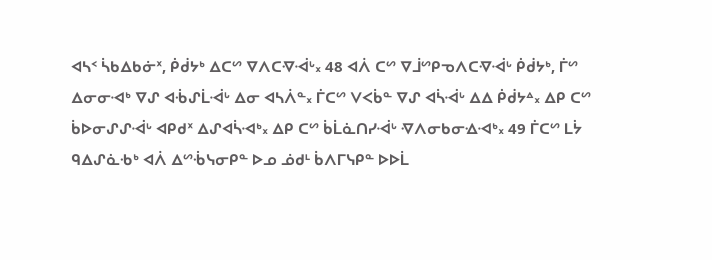ᐊᓴᑉ ᓵᑲᐃᑲᓃᕽ, ᑮᑰᔭᒃ ᐃᑕᔥ ᐁᐱᑕᐌᐙᒡ᙮ 48 ᐊᐲ ᑕᔥ ᐁᒨᔥᑭᓀᐱᑕᐌᐙᒡ ᑮᑰᔭᒃ, ᒦᔥ ᐃᓂᓂᐗᒃ ᐁᔑ ᐊᒀᔑᒫᐙᒡ ᐃᓂ ᐊᓴᐲᓐ᙮ ᒦᑕᔥ ᐯᐸᑳᓐ ᐁᔑ ᐊᓵᐙᒡ ᐃᐃ ᑮᑰᔭᐞ᙮ ᐃᑭ ᑕᔥ ᑳᐅᓂᔑᔑᐙᒡ ᐊᑭᑯᕽ ᐃᔑᐊᓵᐗᒃ᙮ ᐃᑭ ᑕᔥ ᑳᒫᓈᑎᓯᐙᒡ ᐌᐱᓂᑲᓂᐎᐗᒃ᙮ 49 ᒦᑕᔥ ᒪᔮ ᑫᐃᔑᓈᑾᒃ ᐊᐲ ᐃᔥᒀᓭᓂᑭᓐ ᐅᓄ ᓅᑯᒻ ᑳᐱᒥᓭᑭᓐ ᐅᐅᒫ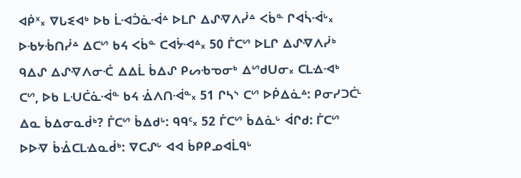ᐊᑮᕽ᙮ ᐁᒐᓬᐊᒃ ᐅᑲ ᒫᐗᑑᓈᐙᐞ ᐅᒪᒋ ᐃᔑᐌᐱᓰᐞ ᐸᑳᓐ ᒋᐊᓵᐙᒡ᙮ ᐅᑾᔭᒀᑎᓰᐞ ᐃᑕᔥ ᑲᔦ ᐸᑳᓐ ᑕᐊᔮᐗᐞ᙮ 50 ᒦᑕᔥ ᐅᒪᒋ ᐃᔑᐌᐱᓰᒃ ᑫᐃᔑ ᐃᔑᐌᐱᓂᑣ ᐃᐃᒫ ᑳᐃᔑ ᑭᔕᑾᓀᓂᒃ ᐃᔥᑯᑌᓂ᙮ ᑕᒪᐎᐗᒃ ᑕᔥ, ᐅᑲ ᒪᑗᑖᓈᐙᓐ ᑲᔦ ᐐᐱᑎᐙᓐ᙮ 51 ᒋᓴᔅ ᑕᔥ ᐅᑮᐃᓈᐞ: ᑭᓂᓯᑐᑖᒻ ᐃᓇ ᑳᐃᓂᓇᑰᒃ? ᒦᑕᔥ ᑳᐃᑯᒡ: ᑫᑫᑦ᙮ 52 ᒦᑕᔥ ᑳᐃᓈᒡ ᐋᒋᑯ: ᒦᑕᔥ ᐅᐅᐌ ᑳᐐᑕᒪᐎᓇᑰᒃ: ᐁᑕᔑᒡ ᐊᐊ ᑳᑭᑭᓄᐊᒫᑫᒡ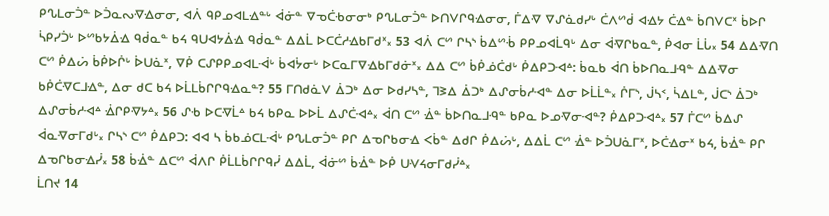ᑭᔐᒪᓂᑑᓐ ᐅᑑᓇᔓᐌᐎᓂᓂ, ᐊᐲ ᑫᑭᓄᐊᒪᐎᓐᒡ ᐋᓃᓐ ᐁᓀᑖᑾᓂᓂᒃ ᑭᔐᒪᓂᑑᓐ ᐅᑎᐯᒋᑫᐎᓂᓂ, ᒦᐃᐌ ᐁᔑᓈᑯᓯᒡ ᑖᐱᔥᑰ ᐊᐎᔭ ᑖᐎᓐ ᑳᑎᐯᑕᕽ ᑳᐅᒋ ᓵᑭᓯᑑᒡ ᐅᔥᑲᔭᐄᐎ ᑫᑰᓇᓐ ᑲᔦ ᑫᑌᐊᔭᐄᐎ ᑫᑰᓇᓐ ᐃᐃᒫ ᐅᑕᑖᓱᐎᑲᒥᑯᕽ᙮ 53 ᐊᐲ ᑕᔥ ᒋᓴᔅ ᑳᐃᔥᒀ ᑭᑭᓄᐊᒫᑫᒡ ᐃᓂ ᐋᐌᒋᑲᓇᓐ, ᑮᐊᓂ ᒫᒑ᙮ 54 ᐃᐃᐌᑎ ᑕᔥ ᑮᐃᔖ ᑳᑮᐅᒌᒡ ᐆᑌᓈᕽ, ᐁᑮ ᑕᔑᑭᑭᓄᐊᒪᐙᒡ ᑳᐊᔮᓂᒡ ᐅᑕᓇᒥᐁᐎᑲᒥᑯᓃᕽ᙮ ᐃᐃ ᑕᔥ ᑳᑮᓅᑖᑯᒡ ᑮᐃᑭᑐᐗᐞ: ᑳᓇᑲ ᐋᑎ ᑳᐅᑎᓇᒧᑴᓐ ᐃᐃᐌᓂ ᑲᑮᑖᐌᑕᒧᐎᓐ, ᐃᓂ ᑯᑕ ᑲᔦ ᐅᒫᒪᑳᒋᒋᑫᐎᓇᓐ? 55 ᒥᑎᑯᓈᐯ ᐄᑐᒃ ᐃᓂ ᐅᑯᓯᓴᓐ, ᒣᕒᐃ ᐄᑐᒃ ᐃᔑᓂᑳᓱᐗᓐ ᐃᓂ ᐅᒫᒫᓐ᙮ ᒌᒥᔅ, ᒎᓴᑉ, ᓵᐃᒪᓐ, ᒎᑕᔅ ᐄᑐᒃ ᐃᔑᓂᑳᓱᐗᐞ ᐐᒋᑭᐌᔭᐞ᙮ 56 ᔑᑾ ᐅᑕᐌᒫᐞ ᑲᔦ ᑲᑭᓇ ᐅᐅᒫ ᐃᔑᑖᐗᐞ᙮ ᐋᑎ ᑕᔥ ᐐᓐ ᑳᐅᑎᓇᒧᑴᓐ ᑲᑭᓇ ᐅᓄᐌᓂᐗᓐ? ᑮᐃᑭᑐᐗᐞ᙮ 57 ᒦᑕᔥ ᑳᐃᔑ ᐋᓇᐌᓂᒥᑯᒡ᙮ ᒋᓴᔅ ᑕᔥ ᑮᐃᑭᑐ: ᐊᐊ ᓴ ᑳᑲᓅᑕᒪᐙᒡ ᑭᔐᒪᓂᑑᓐ ᑭᒋ ᐃᓀᒋᑲᓂᐎ ᐸᑳᓐ ᐃᑯᒋ ᑮᐃᔖᒡ, ᐃᐃᒫ ᑕᔥ ᐐᓐ ᐅᑑᑌᓈᒥᕽ, ᐅᑖᐎᓂᕽ ᑲᔦ, ᑳᐐᓐ ᑭᒋ ᐃᓀᒋᑲᓂᐎᓰ᙮ 58 ᑳᐐᓐ ᐃᑕᔥ ᐋᐱᒋ ᑮᒫᒪᑳᒋᒋᑫᓰ ᐃᐃᒫ, ᐋᓃᔥ ᑳᐐᓐ ᐅᑮ ᑌᐺᔦᓂᒥᑯᓰᐞ᙮
ᒫᑎᔪ 14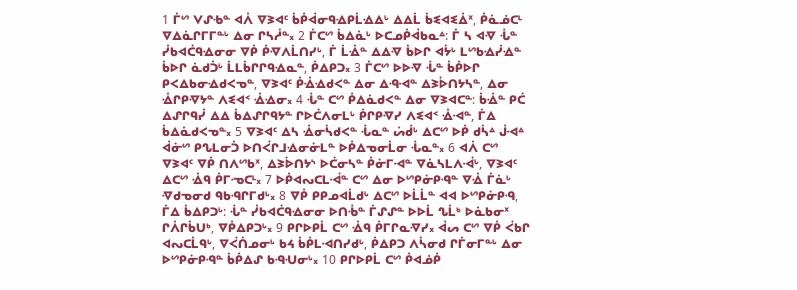1 ᒦᔥ ᐯᔑᑾᓐ ᐊᐲ ᐁᕒᐊᑦ ᑳᑮᐋᓂᑫᐎᑭᒫᐎᐃᒡ ᐃᐃᒫ ᑳᓬᐊᓬᐄᕽ, ᑮᓈᓅᑕᒻ ᐁᐃᓈᒋᒥᒥᓐᒡ ᐃᓂ ᒋᓴᓲᓐ᙮ 2 ᒦᑕᔥ ᑳᐃᓈᒡ ᐅᑕᓄᑮᐋᑲᓇᐞ: ᒦ ᓴ ᐊᐌ ᒞᓐ ᓰᑲᐊᑖᑫᐎᓂᓂ ᐁᑮ ᑮᐌᐱᒫᑎᓯᒡ, ᒦ ᒫᐐᓐ ᐃᐃᐌ ᑳᐅᒋ ᐊᔮᒡ ᒪᔥᑲᐎᓰᐎᓐ ᑳᐅᒋ ᓈᑯᑑᒡ ᒫᒪᑳᒋᒋᑫᐎᓇᓐ, ᑮᐃᑭᑐ᙮ 3 ᒦᑕᔥ ᐅᐅᐌ ᒞᓐ ᑳᑮᐅᒋ ᑭᐸᐃᑲᓂᐎᑯᐸᓀᓐ, ᐁᕒᐊᑦ ᑮᐐᐎᑯᐸᓐ ᐃᓂ ᐃᑴᐗᓐ ᐃᕒᐆᑎᔭᓴᓐ, ᐃᓂ ᐐᒋᑭᐌᔭᓐ ᐱᓬᐊᑉ ᐐᐎᓂ᙮ 4 ᒞᓐ ᑕᔥ ᑮᐃᓈᑯᐸᓐ ᐃᓂ ᐁᕒᐊᑕᓐ: ᑳᐐᓐ ᑭᑖ ᐃᔑᒋᑫᓰ ᐃᐃ ᑳᐃᔑᒋᑫᔭᓐ ᒋᐅᑖᐱᓂᒪᒡ ᑮᒋᑭᐌᓯ ᐱᓬᐊᑉ ᐐᐗᓐ, ᒦᐃ ᑳᐃᓈᑯᐸᓀᓐ᙮ 5 ᐁᕒᐊᑦ ᐃᓴ ᐐᓂᓵᑯᐸᓐ ᒞᓇᓐ ᔖᑰᒡ ᐃᑕᔥ ᐅᑮ ᑯᓵᐞ ᒎᐗᐞ ᐋᓃᔥ ᑭᔐᒪᓂᑑ ᐅᑎᐹᒋᒧᐎᓂᓃᒪᓐ ᐅᑮᐃᓀᓂᒫᓂ ᒞᓇᓐ᙮ 6 ᐊᐲ ᑕᔥ ᐁᕒᐊᑦ ᐁᑮ ᑎᐱᔥᑲᕽ, ᐃᕒᐆᑎᔭᔅ ᐅᑖᓂᓴᓐ ᑮᓃᒥᐗᓐ ᐁᓈᓴᒪᐱᐙᒡ, ᐁᕒᐊᑦ ᐃᑕᔥ ᐐᑫ ᑮᒥᓉᑕᒻ᙮ 7 ᐅᑮᐊᔓᑕᒪᐙᓐ ᑕᔥ ᐃᓂ ᐅᔥᑭᓃᑭᑴᓐ ᐁᐐ ᒦᓈᒡ ᐌᑯᓀᓂᑯ ᑫᑲᑴᒋᒥᑯᒡ᙮ 8 ᐁᑮ ᑭᑭᓄᐊᒫᑯᒡ ᐃᑕᔥ ᐅᒫᒫᓐ ᐊᐊ ᐅᔥᑭᓃᑭᑴ, ᒦᐃ ᑳᐃᑭᑐᒡ: ᒞᓐ ᓰᑲᐊᑖᑫᐎᓂᓂ ᐅᑎᒀᓐ ᒦᔑᔑᓐ ᐅᐅᒫ ᔐᒫᒃ ᐅᓈᑲᓂᕽ ᒋᐲᒋᑳᑌᒃ, ᐁᑮᐃᑭᑐᒡ᙮ 9 ᑭᒋᐅᑭᒫ ᑕᔥ ᐐᑫ ᑮᒥᒋᓇᐌᓯ᙮ ᐋᔕ ᑕᔥ ᐁᑮ ᐹᑲᒋ ᐊᔓᑕᒫᑫᒡ, ᐁᐹᑏᓄᓂᒡ ᑲᔦ ᑳᑮᒪᐗᑎᓯᑯᒡ, ᑮᐃᑭᑐ ᐱᓵᓂᑯ ᒋᒦᓂᒥᓐᒡ ᐃᓂ ᐅᔥᑭᓃᑭᑴᓐ ᑳᑮᐃᔑ ᑲᑴᑗᓂᒡ᙮ 10 ᑭᒋᐅᑭᒫ ᑕᔥ ᑮᐊᓅᑮ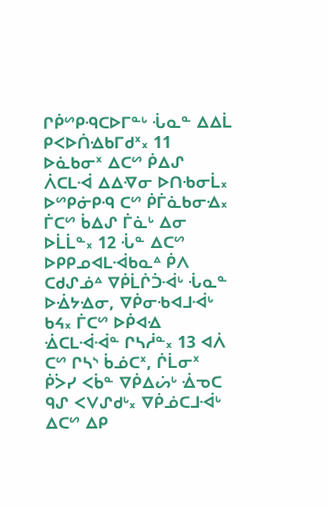ᒋᑮᔥᑭᑴᑕᐅᒥᓐᒡ ᒞᓇᓐ ᐃᐃᒫ ᑭᐸᐅᑏᐎᑲᒥᑯᕽ᙮ 11 ᐅᓈᑲᓂᕽ ᐃᑕᔥ ᑮᐃᔑ ᐲᑕᒪᐙ ᐃᐃᐌᓂ ᐅᑎᑾᓂᒫ᙮ ᐅᔥᑭᓃᑭᑴ ᑕᔥ ᑮᒦᓈᑲᓂᐎ᙮ ᒦᑕᔥ ᑳᐃᔑ ᒦᓈᒡ ᐃᓂ ᐅᒫᒫᓐ᙮ 12 ᒞᓐ ᐃᑕᔥ ᐅᑭᑭᓄᐊᒪᐙᑲᓇᐞ ᑮᐱ ᑕᑯᔑᓅᐞ ᐁᑮᒫᒌᑑᐙᒡ ᒞᓇᓐ ᐅᐐᔭᐎᓂ, ᐁᑮᓂᑾᐊᒧᐙᒡ ᑲᔦ᙮ ᒦᑕᔥ ᐅᑮᐊᐎ ᐐᑕᒪᐙᐙᓐ ᒋᓴᓲᓐ᙮ 13 ᐊᐲ ᑕᔥ ᒋᓴᔅ ᑳᓅᑕᕽ, ᒌᒫᓂᕽ ᑮᐴᓯ ᐸᑳᓐ ᐁᑮᐃᔖᒡ ᐐᓀᑕ ᑫᔑ ᐸᐯᔑᑯᒡ᙮ ᐁᑮᓅᑕᒧᐙᒡ ᐃᑕᔥ ᐃᑭ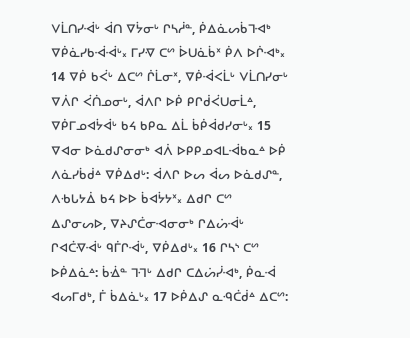ᐯᒫᑎᓯᐙᒡ ᐋᑎ ᐁᔮᓂᒡ ᒋᓴᓲᓐ, ᑮᐃᓈᔕᑳᒣᐗᒃ ᐁᑮᓈᓯᑲᐙᐙᒡ᙮ ᒥᓯᐌ ᑕᔥ ᐆᑌᓈᑳᕽ ᑮᐱ ᐅᒌᐗᒃ᙮ 14 ᐁᑮ ᑲᐹᒡ ᐃᑕᔥ ᒌᒫᓂᕽ, ᐁᑮᐙᐸᒫᒡ ᐯᒫᑎᓯᓂᒡ ᐁᐲᒋ ᐹᑏᓄᓂᒡ, ᐋᐱᒋ ᐅᑮ ᑭᒋᑰᐹᑌᓂᒫᐞ, ᐁᑮᒥᓄᐊᔮᐋᒡ ᑲᔦ ᑲᑭᓇ ᐃᒫ ᑳᑮᐋᑯᓯᓂᒡ᙮ 15 ᐁᐊᓂ ᐅᓈᑯᔑᓂᓂᒃ ᐊᐲ ᐅᑭᑭᓄᐊᒪᐙᑲᓇᐞ ᐅᑮ ᐱᓈᓯᑳᑰᐞ ᐁᑮᐃᑯᒡ: ᐋᐱᒋ ᐅᔕ ᐋᔕ ᐅᓈᑯᔑᓐ, ᐱᑾᒐᔭᐄ ᑲᔦ ᐅᐅ ᑳᐊᔮᔭᕽ᙮ ᐃᑯᒋ ᑕᔥ ᐃᔑᓂᔕᐅ, ᐁᔨᔑᑖᓂᐗᓂᓂᒃ ᒋᐃᔖᐙᒡ ᒋᐊᑖᐌᐙᒡ ᑫᒦᒋᐙᒡ, ᐁᑮᐃᑯᒡ᙮ 16 ᒋᓴᔅ ᑕᔥ ᐅᑮᐃᓈᐞ: ᑳᐐᓐ ᒣᒬᒡ ᐃᑯᒋ ᑕᐃᔖᓰᐗᒃ, ᑮᓇᐙ ᐊᔕᒥᑯᒃ, ᒦ ᑳᐃᓈᒡ᙮ 17 ᐅᑮᐃᔑ ᓇᑴᑖᑰᐞ ᐃᑕᔥ: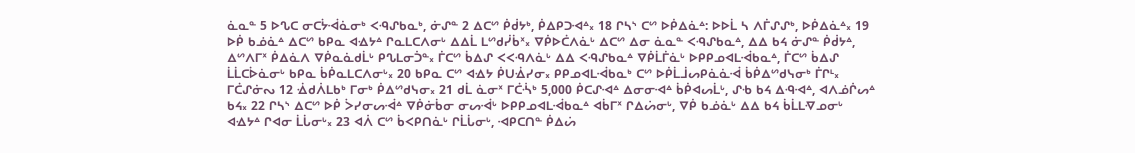ᓈᓇᓐ 5 ᐅᔐᑕ ᓂᑕᔮᐙᓈᓂᒃ ᐸᑴᔑᑲᓇᒃ, ᓃᔑᓐ 2 ᐃᑕᔥ ᑮᑰᔭᒃ, ᑮᐃᑭᑐᐗᐞ᙮ 18 ᒋᓴᔅ ᑕᔥ ᐅᑮᐃᓈᐞ: ᐅᐅᒫ ᓴ ᐱᒦᔑᔑᒃ, ᐅᑮᐃᓈᐞ᙮ 19 ᐅᑮ ᑲᓅᓈᐞ ᐃᑕᔥ ᑲᑭᓇ ᐊᐎᔭᐞ ᒋᓇᒪᑕᐱᓂᒡ ᐃᐃᒫ ᒪᔥᑯᓰᑳᕽ᙮ ᐁᑮᐅᑖᐱᓈᒡ ᐃᑕᔥ ᐃᓂ ᓈᓇᓐ ᐸᑴᔑᑲᓇᐞ, ᐃᐃ ᑲᔦ ᓃᔑᓐ ᑮᑰᔭᐞ, ᐃᔥᐱᒥᕽ ᑮᐃᓈᐱ ᐁᑮᓇᓈᑯᒫᒡ ᑭᔐᒪᓂᑑᓐ᙮ ᒦᑕᔥ ᑳᐃᔑ ᐸᐸᑴᐱᓈᒡ ᐃᐃ ᐸᑴᔑᑲᓇᐞ ᐁᑮᒫᒦᓈᒡ ᐅᑭᑭᓄᐊᒪᐙᑲᓇᐞ, ᒦᑕᔥ ᑳᐃᔑ ᒫᒫᑕᐆᓈᓂᒡ ᑲᑭᓇ ᑳᑮᓇᒪᑕᐱᓂᒡ᙮ 20 ᑲᑭᓇ ᑕᔥ ᐊᐎᔭ ᑮᑌᐐᓯᓂ᙮ ᑭᑭᓄᐊᒪᐙᑲᓇᒃ ᑕᔥ ᐅᑮᒫᒨᔕᑭᓈᓈᐙ ᑳᑮᐃᔥᑯᓭᓂᒃ ᒦᒋᒻ᙮ ᒥᑖᔑᓃᔓ 12 ᐐᑯᐲᒪᑲᒃ ᒥᓂᒃ ᑮᐃᔥᑯᓭᓂ᙮ 21 ᑯᒫ ᓈᓂᕽ ᒥᑖᔂᒃ 5,000 ᑮᑕᔑᐗᐞ ᐃᓂᓂᐗᐞ ᑳᑮᐊᔕᒫᒡ, ᔑᑾ ᑲᔦ ᐃᑴᐗᐞ, ᐊᐱᓅᒌᔕᐞ ᑲᔦ᙮ 22 ᒋᓴᔅ ᐃᑕᔥ ᐅᑮ ᐴᓯᓂᔕᐙᐞ ᐁᑮᓃᑳᓂ ᓂᔕᐙᒡ ᐅᑭᑭᓄᐊᒪᐙᑲᓇᐞ ᐊᑳᒥᕽ ᒋᐃᔖᓂᒡ, ᐁᑮ ᑲᓅᓈᒡ ᐃᐃ ᑲᔦ ᑳᒫᒪᐌᓄᓂᒡ ᐊᐎᔭᐞ ᒋᐊᓂ ᒫᒑᓂᒡ᙮ 23 ᐊᐲ ᑕᔥ ᑳᐸᑭᑎᓈᒡ ᒋᒫᒑᓂᒡ, ᐗᑭᑕᑎᓐ ᑮᐃᔖ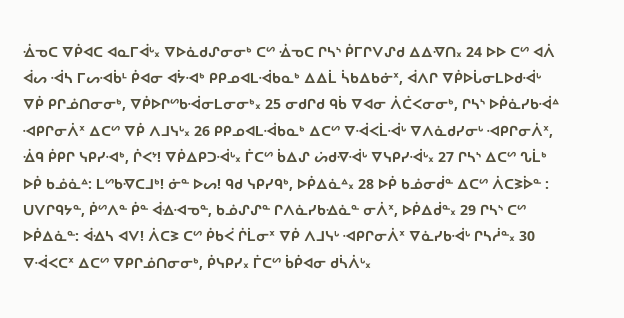ᐐᓀᑕ ᐁᑮᐊᑕ ᐊᓇᒥᐋᒡ᙮ ᐁᐅᓈᑯᔑᓂᓂᒃ ᑕᔥ ᐐᓀᑕ ᒋᓴᔅ ᑮᒥᒋᐯᔑᑯ ᐃᐃᐌᑎ᙮ 24 ᐅᐅ ᑕᔥ ᐊᐲ ᐋᔕ ᐙᓴ ᒥᔕᐗᑳᒻ ᑮᐊᓂ ᐊᔮᐗᒃ ᑭᑭᓄᐊᒪᐙᑲᓇᒃ ᐃᐃᒫ ᓵᑲᐃᑲᓃᕽ, ᐋᐱᒋ ᐁᑮᐅᒑᓂᒪᐅᑯᐙᒡ ᐁᑮ ᑭᒋᓅᑎᓂᓂᒃ, ᐁᑮᐅᒋᔥᑲᐙᓂᒪᓂᓂᒃ᙮ 25 ᓂᑯᒋᑯ ᑫᑳ ᐁᐊᓂ ᐲᑖᐸᓂᓂᒃ, ᒋᓴᔅ ᐅᑮᓈᓯᑲᐙᐞ ᐗᑭᒋᓂᐲᕽ ᐃᑕᔥ ᐁᑮ ᐱᒧᓭᒡ᙮ 26 ᑭᑭᓄᐊᒪᐙᑲᓇᒃ ᐃᑕᔥ ᐁᐙᐸᒫᐙᒡ ᐁᐱᓈᑯᓯᓂᒡ ᐗᑭᒋᓂᐲᕽ, ᐐᑫ ᑮᑭᒋ ᓭᑭᓯᐗᒃ, ᒌᐸᔾ! ᐁᑮᐃᑭᑐᐙᒡ᙮ ᒦᑕᔥ ᑳᐃᔑ ᔖᑯᐌᐙᒡ ᐁᓭᑭᓯᐙᒡ᙮ 27 ᒋᓴᔅ ᐃᑕᔥ ᔐᒫᒃ ᐅᑮ ᑲᓅᓈᐞ: ᒪᔥᑲᐌᑕᒧᒃ! ᓃᓐ ᐅᔕ! ᑫᑯ ᓭᑭᓯᑫᒃ, ᐅᑮᐃᓈᐞ᙮ 28 ᐅᑮ ᑲᓅᓂᑰᓐ ᐃᑕᔥ ᐲᑕᕒᐆᓐ : ᑌᐯᒋᑫᔭᓐ, ᑮᔥᐱᓐ ᑮᓐ ᐋᐎᐗᓀᓐ, ᑲᓅᔑᔑᓐ ᒋᐱᓈᓯᑲᐎᓈᓐ ᓂᐲᕽ, ᐅᑮᐃᑰᓐ᙮ 29 ᒋᓴᔅ ᑕᔥ ᐅᑮᐃᓈᓐ: ᐋᐎᓴ ᐊᐯ! ᐲᑕᕒ ᑕᔥ ᑮᑲᐹ ᒌᒫᓂᕽ ᐁᑮ ᐱᒧᓭᒡ ᐗᑭᒋᓂᐲᕽ ᐁᓈᓯᑲᐙᒡ ᒋᓴᓲᓐ᙮ 30 ᐁᐙᐸᑕᕽ ᐃᑕᔥ ᐁᑭᒋᓅᑎᓂᓂᒃ, ᑮᓭᑭᓯ᙮ ᒦᑕᔥ ᑳᑮᐊᓂ ᑯᓵᐲᒡ᙮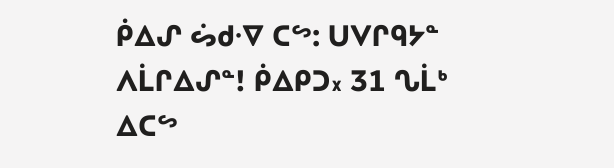ᑮᐃᔑ ᔖᑯᐌ ᑕᔥ: ᑌᐯᒋᑫᔭᓐ ᐱᒫᒋᐃᔑᓐ! ᑮᐃᑭᑐ᙮ 31 ᔐᒫᒃ ᐃᑕᔥ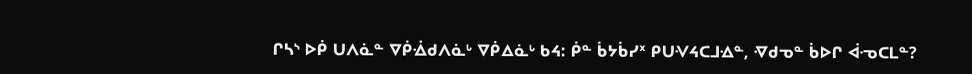ᒋᓴᔅ ᐅᑮ ᑌᐱᓈᓐ ᐁᑮᐐᑯᐱᓈᒡ ᐁᑮᐃᓈᒡ ᑲᔦ: ᑮᓐ ᑳᔭᑳᓯᕽ ᑭᑌᐺᔦᑕᒧᐎᓐ, ᐌᑯᓀᓐ ᑳᐅᒋ ᐋᓉᑕᒪᓐ?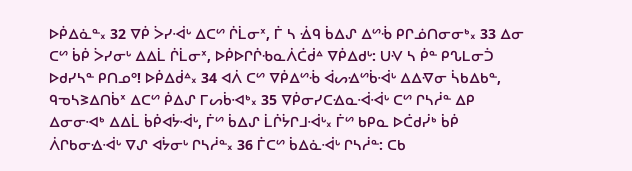ᐅᑮᐃᓈᓐ᙮ 32 ᐁᑮ ᐴᓯᐙᒡ ᐃᑕᔥ ᒌᒫᓂᕽ, ᒦ ᓴ ᐐᑫ ᑳᐃᔑ ᐃᔥᒀ ᑭᒋᓅᑎᓂᓂᒃ᙮ 33 ᐃᓂ ᑕᔥ ᑳᑮ ᐴᓯᓂᒡ ᐃᐃᒫ ᒌᒫᓂᕽ, ᐅᑮᐅᒋᒌᑾᓇᐲᑖᑰᐞ ᐁᑮᐃᑯᒡ: ᑌᐺ ᓴ ᑮᓐ ᑭᔐᒪᓂᑑ ᐅᑯᓯᓴᓐ ᑭᑎᓄᐤ! ᐅᑮᐃᑰᐞ᙮ 34 ᐊᐲ ᑕᔥ ᐁᑮᐃᔥᒀ ᐋᔕᐎᔥᑳᐙᒡ ᐃᐃᐌᓂ ᓵᑲᐃᑲᓐ, ᑫᓀᓴᕒᐃᑎᑳᕽ ᐃᑕᔥ ᑮᐃᔑ ᒥᔕᑳᐗᒃ᙮ 35 ᐁᑮᓂᓯᑕᐎᓇᐙᐙᒡ ᑕᔥ ᒋᓴᓲᓐ ᐃᑭ ᐃᓂᓂᐗᒃ ᐃᐃᒫ ᑳᑮᐊᔮᐙᒡ, ᒦᔥ ᑳᐃᔑ ᒫᒌᔮᒋᒧᐙᒡ᙮ ᒦᔥ ᑲᑭᓇ ᐅᑖᑯᓰᒃ ᑳᑮ ᐲᒋᑲᓂᐎᐙᒡ ᐁᔑ ᐊᔮᓂᒡ ᒋᓴᓲᓐ᙮ 36 ᒦᑕᔥ ᑳᐃᓈᐙᒡ ᒋᓴᓲᓐ: ᑕᑲ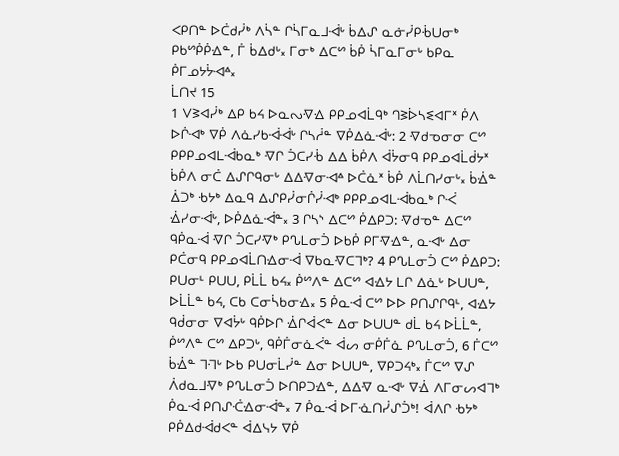ᐸᑭᑎᓐ ᐅᑖᑯᓰᒃ ᐱᓵᓐ ᒋᓵᒥᓇᒧᐙᒡ ᑳᐃᔑ ᓇᓃᓰᑭᒀᑌᓂᒃ ᑭᑲᔥᑮᑮᐎᓐ, ᒦ ᑳᐃᑯᒡ᙮ ᒥᓂᒃ ᐃᑕᔥ ᑳᑮ ᓵᒥᓇᒥᓂᒡ ᑲᑭᓇ ᑮᒥᓄᔭᔮᐗᐞ᙮
ᒫᑎᔪ 15
1 ᐯᕒᐊᓰᒃ ᐃᑭ ᑲᔦ ᐅᓇᔓᐌᐎ ᑭᑭᓄᐊᒫᑫᒃ ᒉᕒᐆᓴᓬᐊᒥᕽ ᑮᐱ ᐅᒌᐗᒃ ᐁᑮ ᐱᓈᓯᑲᐙᐙᒡ ᒋᓴᓲᓐ ᐁᑮᐃᓈᐙᒡ: 2 ᐌᑯᓀᓂᓂ ᑕᔥ ᑭᑭᑭᓄᐊᒪᐙᑲᓇᒃ ᐌᒋ ᑑᑕᓯᒀ ᐃᐃ ᑳᑮᐱ ᐋᔮᓂᑫ ᑭᑭᓄᐊᒫᑰᔭᕽ ᑳᑮᐱ ᓂᑖ ᐃᔑᒋᑫᓂᒡ ᐃᐃᐌᓂᐗᐞ ᐅᑖᓈᕽ ᑳᑮ ᐱᒫᑎᓯᓂᒡ᙮ ᑳᐐᓐ ᐄᑐᒃ ᑾᔭᒃ ᐃᓇᑫ ᐃᔑᑭᓰᓂᒌᓰᐗᒃ ᑭᑭᑭᓄᐊᒪᐙᑲᓇᒃ ᒋᑆ ᐐᓯᓂᐙᒡ, ᐅᑮᐃᓈᐙᓐ᙮ 3 ᒋᓴᔅ ᐃᑕᔥ ᑮᐃᑭᑐ: ᐌᑯᓀᓐ ᐃᑕᔥ ᑫᑮᓇᐙ ᐌᒋ ᑑᑕᓯᐌᒃ ᑭᔐᒪᓂᑑ ᐅᑲᑮ ᑭᒥᐌᐎᓐ, ᓇᐗᒡ ᐃᓂ ᑭᑖᓂᑫ ᑭᑭᓄᐊᒫᑎᐎᓂᐙ ᐁᑲᓇᐌᑕᒣᒃ? 4 ᑭᔐᒪᓂᑑ ᑕᔥ ᑮᐃᑭᑐ: ᑭᑌᓂᒻ ᑭᑌᑌ, ᑭᒫᒫ ᑲᔦ᙮ ᑮᔥᐱᓐ ᐃᑕᔥ ᐊᐎᔭ ᒪᒋ ᐃᓈᒡ ᐅᑌᑌᓐ, ᐅᒫᒫᓐ ᑲᔦ, ᑕᑲ ᑕᓂᓵᑲᓂᐎ᙮ 5 ᑮᓇᐙ ᑕᔥ ᐅᐅ ᑭᑎᔑᒋᑫᒻ, ᐊᐎᔭ ᑫᑰᓂᓂ ᐁᐊᔮᒡ ᑫᑮᐅᒋ ᐐᒋᐋᐸᓐ ᐃᓂ ᐅᑌᑌᓐ ᑯᒫ ᑲᔦ ᐅᒫᒫᓐ, ᑮᔥᐱᓐ ᑕᔥ ᐃᑭᑐᒡ, ᑫᑮᒦᓂᓈᐹᓐ ᐋᔕ ᓂᑮᒦᓈ ᑭᔐᒪᓂᑑ, 6 ᒦᑕᔥ ᑳᐐᓐ ᒣᒬᒡ ᐅᑲ ᑭᑌᓂᒫᓰᓐ ᐃᓂ ᐅᑌᑌᓐ, ᐁᑭᑐᔦᒃ᙮ ᒦᑕᔥ ᐁᔑ ᐲᑯᓇᒧᐌᒃ ᑭᔐᒪᓂᑑ ᐅᑎᑭᑐᐎᓐ, ᐃᐃᐌ ᓇᐗᒡ ᐁᐐ ᐱᒥᓂᔕᐊᒣᒃ ᑮᓇᐙ ᑭᑎᔑᑣᐎᓂᐙᓐ᙮ 7 ᑮᓇᐙ ᐅᒥᓍᑎᓰᔑᑑᒃ! ᐋᐱᒋ ᑾᔭᒃ ᑭᑮᐃᑯᐙᑯᐸᓐ ᐋᐃᓭᔭ ᐁᑮ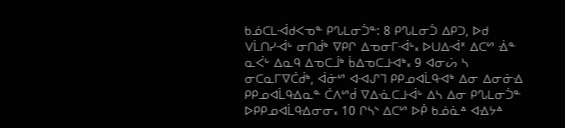ᑲᓅᑕᒪᐙᑯᐸᓀᓐ ᑭᔐᒪᓂᑑᓐ: 8 ᑭᔐᒪᓂᑑ ᐃᑭᑐ, ᐅᑯ ᐯᒫᑎᓯᐙᒡ ᓂᑎᑰᒃ ᐁᑭᒋ ᐃᓀᓂᒥᐙᒡ᙮ ᐅᑌᐃᐙᕽ ᐃᑕᔥ ᐐᓐ ᓇᐹᒡ ᐃᓇᑫ ᐃᓀᑕᒨᒃ ᑳᐃᓀᑕᒧᐗᒃ᙮ 9 ᐊᓂᔖ ᓴ ᓂᑕᓇᒥᐁᑖᑰᒃ, ᐋᓃᔥ ᐊᐗᔑᒣ ᑭᑭᓄᐊᒫᑫᐗᒃ ᐃᓂ ᐃᓂᓃᐎ ᑭᑭᓄᐊᒫᑫᐎᓇᓐ ᑖᐱᔥᑰ ᐁᐃᓍᑕᒧᐙᒡ ᐃᓴ ᐃᓂ ᑭᔐᒪᓂᑑᓐ ᐅᑭᑭᓄᐊᒫᑫᐎᓂᓂ᙮ 10 ᒋᓴᔅ ᐃᑕᔥ ᐅᑮ ᑲᓅᓈᐞ ᐊᐎᔭᐞ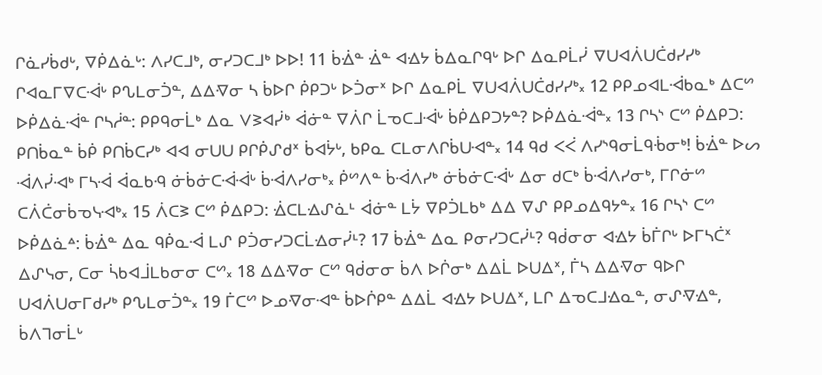ᒋᓈᓯᑳᑯᒡ, ᐁᑮᐃᓈᒡ: ᐱᓯᑕᒧᒃ, ᓂᓯᑐᑕᒧᒃ ᐅᐅ! 11 ᑳᐐᓐ ᐐᓐ ᐊᐎᔭ ᑳᐃᓇᒋᑫᒡ ᐅᒋ ᐃᓇᑭᒫᓰ ᐁᑌᐊᐲᑌᑖᑯᓯᓯᒃ ᒋᐊᓇᒥᐁᑕᐙᒡ ᑭᔐᒪᓂᑑᓐ, ᐃᐃᐌᓂ ᓴ ᑳᐅᒋ ᑮᑭᑐᒡ ᐅᑑᓂᕽ ᐅᒋ ᐃᓇᑭᒫ ᐁᑌᐊᐲᑌᑖᑯᓯᓯᒃ᙮ 12 ᑭᑭᓄᐊᒪᐙᑲᓇᒃ ᐃᑕᔥ ᐅᑮᐃᓈᐙᓐ ᒋᓴᓲᓐ: ᑭᑭᑫᓂᒫᒃ ᐃᓇ ᐯᕒᐊᓰᒃ ᐋᓃᓐ ᐁᐲᒋ ᒫᓀᑕᒧᐙᒡ ᑳᑮᐃᑭᑐᔭᓐ? ᐅᑮᐃᓈᐙᓐ᙮ 13 ᒋᓴᔅ ᑕᔥ ᑮᐃᑭᑐ: ᑭᑎᑳᓇᓐ ᑳᑮ ᑭᑎᑳᑕᓯᒃ ᐊᐊ ᓂᑌᑌ ᑭᒋᑮᔑᑯᕽ ᑳᐊᔮᒡ, ᑲᑭᓇ ᑕᒪᓂᐱᒋᑳᑌᐗᓐ᙮ 14 ᑫᑯ ᐸᐹ ᐱᓯᔅᑫᓂᒫᑫᒀᓂᒃ! ᑳᐐᓐ ᐅᔕ ᐙᐱᓰᐗᒃ ᒥᓴᐙ ᐋᓇᑲᑴ ᓃᑳᓃᑕᐙᐙᒡ ᑳᐙᐱᓯᓂᒃ᙮ ᑮᔥᐱᓐ ᑳᐙᐱᓯᒃ ᓃᑳᓃᑕᐙᒡ ᐃᓂ ᑯᑕᒃ ᑳᐙᐱᓯᓂᒃ, ᒥᒋᓃᔥ ᑕᐲᑖᓂᑳᓀᓭᐗᒃ᙮ 15 ᐲᑕᕒ ᑕᔥ ᑮᐃᑭᑐ: ᐐᑕᒪᐎᔑᓈᒻ ᐋᓃᓐ ᒪᔮ ᐁᑭᑑᒪᑲᒃ ᐃᐃ ᐁᔑ ᑭᑭᓄᐃᑫᔭᓐ᙮ 16 ᒋᓴᔅ ᑕᔥ ᐅᑮᐃᓈᐞ: ᑳᐐᓐ ᐃᓇ ᑫᑮᓇᐙ ᒪᔑ ᑭᑑᓂᓯᑐᑕᒫᐎᓂᓰᒻ? 17 ᑳᐐᓐ ᐃᓇ ᑭᓂᓯᑐᑕᓰᒻ? ᑫᑰᓂᓂ ᐊᐎᔭ ᑳᒦᒋᒡ ᐅᒥᓴᑖᕽ ᐃᔑᓭᓂ, ᑕᓂ ᓵᑲᐊᒨᒪᑲᓂᓂ ᑕᔥ᙮ 18 ᐃᐃᐌᓂ ᑕᔥ ᑫᑰᓂᓂ ᑳᐱ ᐅᒌᓂᒃ ᐃᐃᒫ ᐅᑌᐃᕽ, ᒦᓴ ᐃᐃᐌᓂ ᑫᐅᒋ ᑌᐊᐲᑌᓂᒥᑯᓯᒃ ᑭᔐᒪᓂᑑᓐ᙮ 19 ᒦᑕᔥ ᐅᓄᐌᓂᐗᓐ ᑳᐅᒌᑭᓐ ᐃᐃᒫ ᐊᐎᔭ ᐅᑌᐃᕽ, ᒪᒋ ᐃᓀᑕᒧᐎᓇᓐ, ᓂᔑᐌᐎᓐ, ᑳᐱᒣᓂᒫᒡ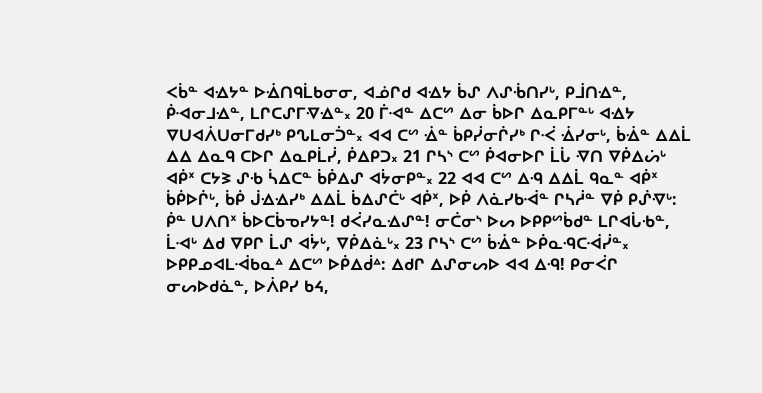ᐸᑳᓐ ᐊᐎᔭᓐ ᐅᐐᑎᑫᒫᑲᓂᓂ, ᐊᓅᒋᑯ ᐊᐎᔭ ᑳᔑ ᐱᔑᒀᑎᓯᒡ, ᑭᒨᑎᐎᓐ, ᑮᐗᓂᒧᐎᓐ, ᒪᒋᑕᔑᒥᐌᐎᓐ᙮ 20 ᒦᐗᓐ ᐃᑕᔥ ᐃᓂ ᑳᐅᒋ ᐃᓇᑭᒥᓐᒡ ᐊᐎᔭ ᐁᑌᐊᐲᑌᓂᒥᑯᓯᒃ ᑭᔐᒪᓂᑑᓐ᙮ ᐊᐊ ᑕᔥ ᐐᓐ ᑳᑭᓰᓂᒌᓯᒃ ᒋᑆ ᐐᓯᓂᒡ, ᑳᐐᓐ ᐃᐃᒫ ᐃᐃ ᐃᓇᑫ ᑕᐅᒋ ᐃᓇᑭᒫᓰ, ᑮᐃᑭᑐ᙮ 21 ᒋᓴᔅ ᑕᔥ ᑮᐊᓂᐅᒋ ᒫᒑ ᐌᑎ ᐁᑮᐃᔖᒡ ᐊᑮᕽ ᑕᔭᕒ ᔑᑾ ᓵᐃᑕᓐ ᑳᑮᐃᔑ ᐊᔮᓂᑭᓐ᙮ 22 ᐊᐊ ᑕᔥ ᐃᑴ ᐃᐃᒫ ᑫᓇᓐ ᐊᑮᕽ ᑳᑮᐅᒌᒡ, ᑳᑮ ᒎᐎᐎᓯᒃ ᐃᐃᒫ ᑳᐃᔑᑖᒡ ᐊᑮᕽ, ᐅᑮ ᐱᓈᓯᑲᐙᓐ ᒋᓴᓲᓐ ᐁᑮ ᑭᔒᐌᒡ: ᑮᓐ ᑌᐱᑎᕽ ᑳᐅᑕᑳᓀᓯᔭᓐ! ᑯᐹᓯᓇᐎᔑᓐ! ᓂᑖᓂᔅ ᐅᔕ ᐅᑭᑭᔥᑳᑯᓐ ᒪᒋᐊᒑᑾᓐ, ᒫᐗᒡ ᐃᑯ ᐁᑭᒋ ᒫᔑ ᐊᔮᒡ, ᐁᑮᐃᓈᒡ᙮ 23 ᒋᓴᔅ ᑕᔥ ᑳᐐᓐ ᐅᑮᓇᑴᑕᐙᓰᓐ᙮ ᐅᑭᑭᓄᐊᒪᐙᑲᓇᐞ ᐃᑕᔥ ᐅᑮᐃᑰᐞ: ᐃᑯᒋ ᐃᔑᓂᔕᐅ ᐊᐊ ᐃᑴ! ᑭᓂᐹᒋ ᓂᔕᐅᑯᓈᓐ, ᐅᐲᑭᓯ ᑲᔦ,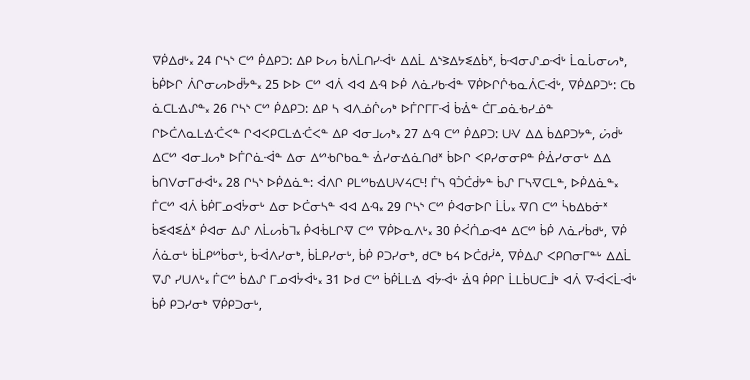ᐁᑮᐃᑯᒡ᙮ 24 ᒋᓴᔅ ᑕᔥ ᑮᐃᑭᑐ: ᐃᑭ ᐅᔕ ᑳᐱᒫᑎᓯᐙᒡ ᐃᐃᒫ ᐃᔅᕒᐃᔭᓬᐃᑳᕽ, ᑳᐗᓂᔑᓄᐙᒡ ᒫᓇᒑᓂᔕᒃ, ᑳᑮᐅᒋ ᐲᒋᓂᔕᐅᑰᔮᓐ᙮ 25 ᐅᐅ ᑕᔥ ᐊᐲ ᐊᐊ ᐃᑴ ᐅᑮ ᐱᓈᓯᑲᐙᓐ ᐁᑮᐅᒋᒌᑾᓇᐲᑕᐙᒡ, ᐁᑮᐃᑭᑐᒡ: ᑕᑲ ᓈᑕᒪᐎᔑᓐ᙮ 26 ᒋᓴᔅ ᑕᔥ ᑮᐃᑭᑐ: ᐃᑭ ᓴ ᐊᐱᓅᒌᔕᒃ ᐅᒦᒋᒥᒥᐙ ᑳᐐᓐ ᑖᒥᓄᓈᑾᓯᓅᓐ ᒋᐅᑖᐱᓇᒪᐎᑣᐸᓐ ᒋᐊᐸᑭᑕᒪᐎᑣᐸᓐ ᐃᑭ ᐊᓂᒧᔕᒃ᙮ 27 ᐃᑴ ᑕᔥ ᑮᐃᑭᑐ: ᑌᐺ ᐃᐃ ᑳᐃᑭᑐᔭᓐ, ᔖᑰᒡ ᐃᑕᔥ ᐊᓂᒧᔕᒃ ᐅᒦᒋᓈᐙᓐ ᐃᓂ ᐃᔥᑾᒋᑲᓇᓐ ᐐᓯᓂᐎᓈᑎᑯᕽ ᑳᐅᒋ ᐸᑭᓯᓂᓂᑭᓐ ᑮᐐᓯᓂᓂᒡ ᐃᐃ ᑳᑎᐯᓂᒥᑯᐙᒡ᙮ 28 ᒋᓴᔅ ᐅᑮᐃᓈᓐ: ᐋᐱᒋ ᑭᒪᔥᑲᐎᑌᐺᔦᑕᒻ! ᒦᓴ ᑫᑑᑖᑰᔭᓐ ᑳᔑ ᒥᓴᐌᑕᒪᓐ, ᐅᑮᐃᓈᓐ᙮ ᒦᑕᔥ ᐊᐲ ᑳᑮᒥᓄᐊᔮᓂᒡ ᐃᓂ ᐅᑖᓂᓴᓐ ᐊᐊ ᐃᑴ᙮ 29 ᒋᓴᔅ ᑕᔥ ᑮᐊᓂᐅᒋ ᒫᒑ᙮ ᐌᑎ ᑕᔥ ᓵᑲᐃᑲᓃᕽ ᑳᓬᐊᓬᐄᕽ ᑮᐊᓂ ᐃᔑ ᐱᒫᔕᑳᒣ᙮ ᑮᐊᒀᒪᒋᐌ ᑕᔥ ᐁᑮᐅᓇᐱᒡ᙮ 30 ᑮᐹᑏᓄᐗᐞ ᐃᑕᔥ ᑳᑮ ᐱᓈᓯᑳᑯᒡ, ᐁᑮ ᐲᓈᓂᒡ ᑳᒫᑭᔥᑳᓂᒡ, ᑳᐙᐱᓯᓂᒃ, ᑳᒫᑭᓯᓂᒡ, ᑳᑮ ᑭᑐᓯᓂᒃ, ᑯᑕᒃ ᑲᔦ ᐅᑖᑯᓰᐞ, ᐁᑮᐃᔑ ᐸᑭᑎᓂᒥᓐᒡ ᐃᐃᒫ ᐁᔑ ᓯᑌᐱᒡ᙮ ᒦᑕᔥ ᑳᐃᔑ ᒥᓄᐊᔮᐋᒡ᙮ 31 ᐅᑯ ᑕᔥ ᑳᑮᒫᒪᐎ ᐊᔮᐙᒡ ᐐᑫ ᑮᑭᒋ ᒫᒪᑳᑌᑕᒨᒃ ᐊᐲ ᐁᐙᐸᒫᐙᒡ ᑳᑮ ᑭᑐᓯᓂᒃ ᐁᑮᑭᑐᓂᒡ,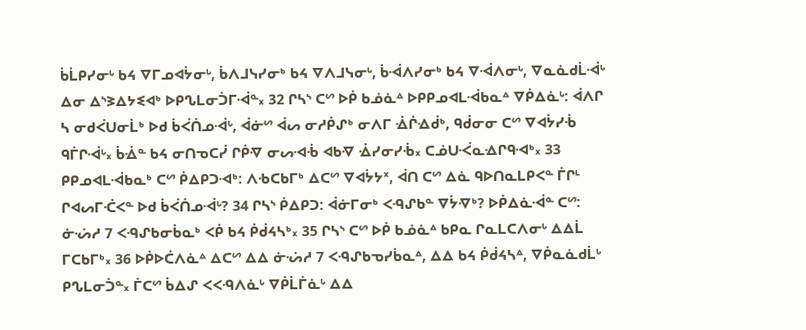ᑳᒫᑭᓯᓂᒡ ᑲᔦ ᐁᒥᓄᐊᔮᓂᒡ, ᑳᐱᒧᓭᓯᓂᒃ ᑲᔦ ᐁᐱᒧᓭᓂᒡ, ᑳᐙᐱᓯᓂᒃ ᑲᔦ ᐁᐙᐱᓂᒡ, ᐁᓇᓈᑯᒫᐙᒡ ᐃᓂ ᐃᔅᕒᐃᔭᓬᐊᒃ ᐅᑭᔐᒪᓂᑑᒥᐙᓐ᙮ 32 ᒋᓴᔅ ᑕᔥ ᐅᑮ ᑲᓅᓈᐞ ᐅᑭᑭᓄᐊᒪᐙᑲᓇᐞ ᐁᑮᐃᓈᒡ: ᐋᐱᒋ ᓴ ᓂᑯᐹᑌᓂᒫᒃ ᐅᑯ ᑳᐹᑏᓄᐙᒡ, ᐋᓃᔥ ᐋᔕ ᓂᓱᑮᔑᒃ ᓂᐱᒥ ᐐᒌᐎᑰᒃ, ᑫᑰᓂᓂ ᑕᔥ ᐁᐊᔮᓯᒀ ᑫᒦᒋᐙᒡ᙮ ᑳᐐᓐ ᑲᔦ ᓂᑎᓀᑕᓰ ᒋᑮᐌ ᓂᔕᐗᒀ ᐊᑲᐌ ᐐᓯᓂᓯᒀ᙮ ᑕᓅᑌᑆᓇᐎᒋᑫᐗᒃ᙮ 33 ᑭᑭᓄᐊᒪᐙᑲᓇᒃ ᑕᔥ ᑮᐃᑭᑐᐗᒃ: ᐱᑾᑕᑲᒥᒃ ᐃᑕᔥ ᐁᐊᔮᔭᕽ, ᐋᑎ ᑕᔥ ᐃᓈ ᑫᐅᑎᓇᒪᑭᐸᓐ ᒦᒋᒻ ᒋᐊᔕᒥᑣᐸᓐ ᐅᑯ ᑳᐹᑏᓄᐙᒡ? 34 ᒋᓴᔅ ᑮᐃᑭᑐ: ᐋᓃᒥᓂᒃ ᐸᑴᔑᑲᓐ ᐁᔮᐌᒃ? ᐅᑮᐃᓈᐙᓐ ᑕᔥ: ᓃᔣᓱ 7 ᐸᑴᔑᑲᓂᑳᓇᒃ ᐸᑮ ᑲᔦ ᑮᑰᔦᓴᒃ᙮ 35 ᒋᓴᔅ ᑕᔥ ᐅᑮ ᑲᓅᓈᐞ ᑲᑭᓇ ᒋᓇᒪᑕᐱᓂᒡ ᐃᐃᒫ ᒥᑕᑲᒥᒃ᙮ 36 ᐅᑮᐅᑖᐱᓈᐞ ᐃᑕᔥ ᐃᐃ ᓃᔣᓱ 7 ᐸᑴᔑᑲᓀᓯᑳᓇᐞ, ᐃᐃ ᑲᔦ ᑮᑰᔦᓴᐞ, ᐁᑮᓇᓈᑯᒫᒡ ᑭᔐᒪᓂᑑᓐ᙮ ᒦᑕᔥ ᑳᐃᔑ ᐸᐸᑴᐱᓈᒡ ᐁᑮᒫᒦᓈᒡ ᐃᐃ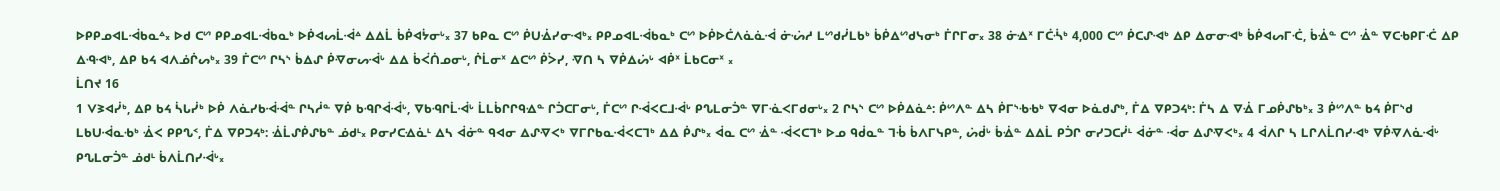ᐅᑭᑭᓄᐊᒪᐙᑲᓇᐞ᙮ ᐅᑯ ᑕᔥ ᑭᑭᓄᐊᒪᐙᑲᓇᒃ ᐅᑮᐊᔕᒫᐙᐞ ᐃᐃᒫ ᑳᑮᐊᔮᓂᒡ᙮ 37 ᑲᑭᓇ ᑕᔥ ᑮᑌᐐᓯᓂᐗᒃ᙮ ᑭᑭᓄᐊᒪᐙᑲᓇᒃ ᑕᔥ ᐅᑮᐅᑖᐱᓈᓈᐙ ᓃᔣᓱ ᒪᔥᑯᓰᒪᑲᒃ ᑳᑮᐃᔥᑯᓭᓂᒃ ᒦᒋᒥᓂ᙮ 38 ᓃᐎᕽ ᒥᑖᔂᒃ 4,000 ᑕᔥ ᑮᑕᔑᐗᒃ ᐃᑭ ᐃᓂᓂᐗᒃ ᑳᑮᐊᔕᒥᑣ, ᑳᐐᓐ ᑕᔥ ᐐᓐ ᐁᑕᑾᑭᒥᑣ ᐃᑭ ᐃᑴᐗᒃ, ᐃᑭ ᑲᔦ ᐊᐱᓅᒌᔕᒃ᙮ 39 ᒦᑕᔥ ᒋᓴᔅ ᑳᐃᔑ ᑮᐌᓂᔕᐙᒡ ᐃᐃ ᑳᐹᑏᓄᓂᒡ, ᒌᒫᓂᕽ ᐃᑕᔥ ᑮᐴᓯ, ᐌᑎ ᓴ ᐁᑮᐃᔖᒡ ᐊᑮᕽ ᒫᑲᑕᓂᕽ ᙮
ᒫᑎᔪ 16
1 ᐯᕒᐊᓰᒃ, ᐃᑭ ᑲᔦ ᓵᒐᓰᒃ ᐅᑮ ᐱᓈᓯᑲᐙᐙᓐ ᒋᓴᓲᓐ ᐁᑮ ᑲᑴᒋᐋᐙᒡ, ᐁᑲᑴᒋᒫᐙᒡ ᒫᒪᑳᒋᒋᑫᐎᓐ ᒋᑑᑕᒥᓂᒡ, ᒦᑕᔥ ᒋᐙᐸᑕᒧᐙᒡ ᑭᔐᒪᓂᑑᓐ ᐁᒥᓍᐸᒥᑯᓂᒡ᙮ 2 ᒋᓴᔅ ᑕᔥ ᐅᑮᐃᓈᐞ: ᑮᔥᐱᓐ ᐃᓴ ᑮᒥᔅᑾᑾᒃ ᐁᐊᓂ ᐅᓈᑯᔑᒃ, ᒦᐃ ᐁᑭᑐᔦᒃ: ᒦᓴ ᐃ ᐁᐐ ᒥᓄᑮᔑᑲᒃ᙮ 3 ᑮᔥᐱᓐ ᑲᔦ ᑮᒥᔅᑯ ᒪᑲᑌᐙᓇᑾᒃ ᐐᐸ ᑭᑭᔐᑉ, ᒦᐃ ᐁᑭᑐᔦᒃ: ᐐᒫᔑᑮᔑᑲᓐ ᓅᑯᒻ᙮ ᑭᓂᓯᑕᐎᓈᒻ ᐃᓴ ᐋᓃᓐ ᑫᐊᓂ ᐃᔑᐌᐸᒃ ᐁᒥᒋᑲᓇᐙᐸᑕᒣᒃ ᐃᐃ ᑮᔑᒃ᙮ ᐋᓇ ᑕᔥ ᐐᓐ ᐙᐸᑕᒣᒃ ᐅᓄ ᑫᑰᓇᓐ ᒣᒀ ᑳᐱᒥᓭᑭᓐ, ᔖᑰᒡ ᑳᐐᓐ ᐃᐃᒫ ᑭᑑᒋ ᓂᓯᑐᑕᓰᒻ ᐋᓃᓐ ᐙᓂ ᐃᔑᐌᐸᒃ᙮ 4 ᐋᐱᒋ ᓴ ᒪᒋᐱᒫᑎᓯᐗᒃ ᐁᑮᐌᐱᓈᐙᒡ ᑭᔐᒪᓂᑑᓐ ᓅᑯᒻ ᑳᐱᒫᑎᓯᐙᒡ᙮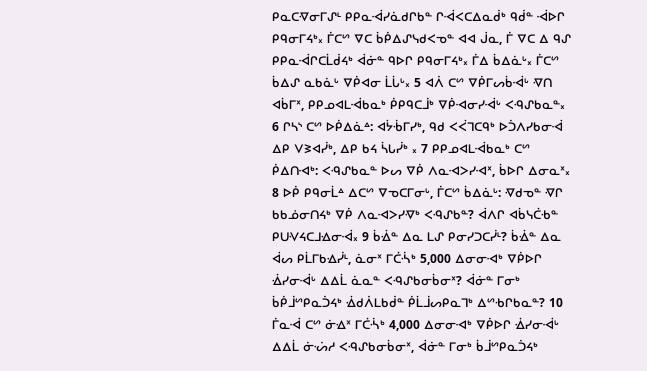ᑭᓇᑕᐌᓂᒥᔑᒻ ᑭᑭᓇᐙᓯᓈᑯᒋᑲᓐ ᒋᐙᐸᑕᐃᓇᑰᒃ ᑫᑰᓐ ᐙᐅᒋ ᑭᑫᓂᒥᔦᒃ᙮ ᒦᑕᔥ ᐁᑕ ᑳᑮᐃᔑᓭᑯᐸᓀᓐ ᐊᐊ ᒎᓇ, ᒦ ᐁᑕ ᐃ ᑫᔑ ᑭᑭᓇᐙᒋᑕᒫᑰᔦᒃ ᐋᓃᓐ ᑫᐅᒋ ᑭᑫᓂᒥᔦᒃ᙮ ᒦᐃ ᑳᐃᓈᒡ᙮ ᒦᑕᔥ ᑳᐃᔑ ᓇᑲᓈᒡ ᐁᑮᐊᓂ ᒫᒑᒡ᙮ 5 ᐊᐲ ᑕᔥ ᐁᑮᒥᔕᑳᐙᒡ ᐌᑎ ᐊᑳᒥᕽ, ᑭᑭᓄᐊᒪᐙᑲᓇᒃ ᑮᑭᑫᑕᒨᒃ ᐁᑮᐗᓂᓯᐙᒡ ᐸᑴᔑᑲᓇᓐ᙮ 6 ᒋᓴᔅ ᑕᔥ ᐅᑮᐃᓈᐞ: ᐊᔮᒀᒥᓯᒃ, ᑫᑯ ᐸᐹᒣᑕᑫᒃ ᐅᑑᐱᓯᑲᓂᐙ ᐃᑭ ᐯᕒᐊᓰᒃ, ᐃᑭ ᑲᔦ ᓵᒐᓰᒃ ᙮ 7 ᑭᑭᓄᐊᒪᐙᑲᓇᒃ ᑕᔥ ᑮᐃᑎᐗᒃ: ᐸᑴᔑᑲᓇᓐ ᐅᔕ ᐁᑮ ᐱᓇᐗᐳᓯᐗᕽ, ᑳᐅᒋ ᐃᓂᓇᕽ᙮ 8 ᐅᑮ ᑭᑫᓂᒫᐞ ᐃᑕᔥ ᐁᓀᑕᒥᓂᒡ, ᒦᑕᔥ ᑳᐃᓈᒡ: ᐌᑯᓀᓐ ᐌᒋ ᑲᑲᓅᓂᑎᔦᒃ ᐁᑮ ᐱᓇᐗᐳᓯᐌᒃ ᐸᑴᔑᑲᓐ? ᐋᐱᒋ ᐊᑳᓭᑖᑾᓐ ᑭᑌᐺᔦᑕᒧᐎᓂᐙ᙮ 9 ᑳᐐᓐ ᐃᓇ ᒪᔑ ᑭᓂᓯᑐᑕᓰᒻ? ᑳᐐᓐ ᐃᓇ ᐋᔕ ᑭᒫᒥᑲᐎᓰᒻ, ᓈᓂᕽ ᒥᑖᔂᒃ 5,000 ᐃᓂᓂᐗᒃ ᐁᑮᐅᒋ ᐐᓯᓂᐙᒡ ᐃᐃᒫ ᓈᓇᓐ ᐸᑴᔑᑲᓂᑳᓂᕽ? ᐋᓃᓐ ᒥᓂᒃ ᑳᑮᒨᔥᑭᓇᑑᔦᒃ ᐐᑯᐲᒪᑲᑰᓐ ᑮᒫᒨᔕᑭᓇᒣᒃ ᐃᔥᑾᒋᑲᓇᓐ? 10 ᒦᓇᐙ ᑕᔥ ᓃᐎᕽ ᒥᑖᔂᒃ 4,000 ᐃᓂᓂᐗᒃ ᐁᑮᐅᒋ ᐐᓯᓂᐙᒡ ᐃᐃᒫ ᓃᔣᓱ ᐸᑴᔑᑲᓂᑳᓂᕽ, ᐋᓃᓐ ᒥᓂᒃ ᑳᒨᔥᑭᓇᑑᔦᒃ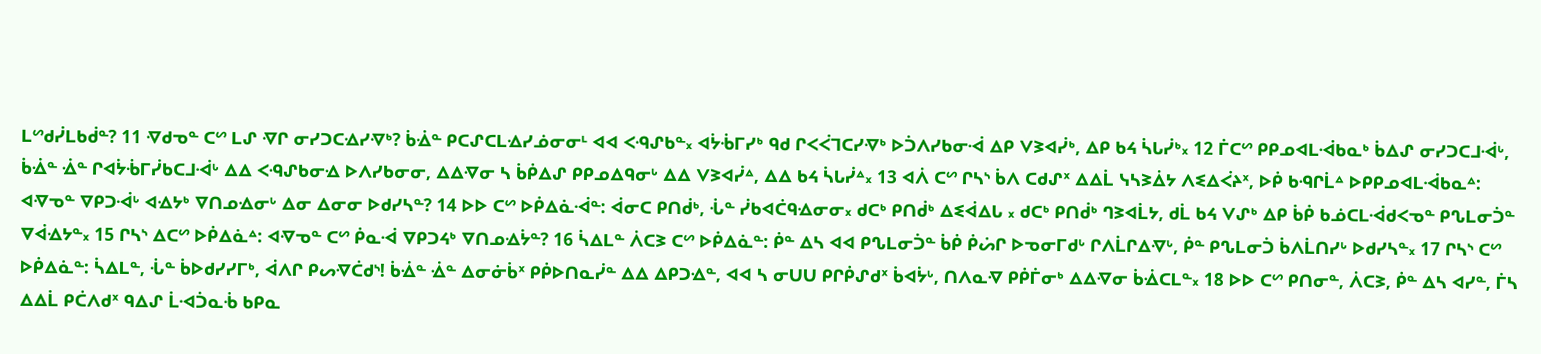ᒪᔥᑯᓰᒪᑲᑰᓐ? 11 ᐌᑯᓀᓐ ᑕᔥ ᒪᔑ ᐌᒋ ᓂᓯᑐᑕᐎᓯᐌᒃ? ᑳᐐᓐ ᑭᑕᔑᑕᒪᐎᓯᓅᓂᓂᒻ ᐊᐊ ᐸᑴᔑᑲᓐ᙮ ᐊᔮᒀᒥᓯᒃ ᑫᑯ ᒋᐸᐹᒣᑕᓯᐌᒃ ᐅᑑᐱᓯᑲᓂᐙ ᐃᑭ ᐯᕒᐊᓰᒃ, ᐃᑭ ᑲᔦ ᓵᒐᓰᒃ᙮ 12 ᒦᑕᔥ ᑭᑭᓄᐊᒪᐙᑲᓇᒃ ᑳᐃᔑ ᓂᓯᑐᑕᒧᐙᒡ, ᑳᐐᓐ ᐐᓐ ᒋᐊᔮᒀᒥᓰᑲᑕᒧᐙᒡ ᐃᐃ ᐸᑴᔑᑲᓂᐎ ᐅᐱᓯᑲᓂᓂ, ᐃᐃᐌᓂ ᓴ ᑳᑮᐃᔑ ᑭᑭᓄᐃᑫᓂᒡ ᐃᐃ ᐯᕒᐊᓰᐞ, ᐃᐃ ᑲᔦ ᓵᒐᓰᐞ᙮ 13 ᐊᐲ ᑕᔥ ᒋᓴᔅ ᑳᐱ ᑕᑯᔑᕽ ᐃᐃᒫ ᓭᓴᕒᐄᔭ ᐱᓬᐃᐹᔨᕽ, ᐅᑮ ᑲᑴᒋᒫᐞ ᐅᑭᑭᓄᐊᒪᐙᑲᓇᐞ: ᐊᐌᓀᓐ ᐁᑭᑐᐙᒡ ᐊᐎᔭᒃ ᐁᑎᓄᐎᓂᒡ ᐃᓂ ᐃᓂᓂ ᐅᑯᓯᓴᓐ? 14 ᐅᐅ ᑕᔥ ᐅᑮᐃᓈᐙᓐ: ᐋᓂᑕ ᑭᑎᑰᒃ, ᒞᓐ ᓰᑲᐊᑖᑫᐎᓂᓂ᙮ ᑯᑕᒃ ᑭᑎᑰᒃ ᐃᓬᐋᐃᒐ ᙮ ᑯᑕᒃ ᑭᑎᑰᒃ ᒉᕒᐊᒫᔭ, ᑯᒫ ᑲᔦ ᐯᔑᒃ ᐃᑭ ᑳᑮ ᑲᓅᑕᒪᐙᑯᐸᓀᓐ ᑭᔐᒪᓂᑑᓐ ᐁᐋᐎᔭᓐ᙮ 15 ᒋᓴᔅ ᐃᑕᔥ ᐅᑮᐃᓈᐞ: ᐊᐌᓀᓐ ᑕᔥ ᑮᓇᐙ ᐁᑭᑐᔦᒃ ᐁᑎᓄᐎᔮᓐ? 16 ᓵᐃᒪᓐ ᐲᑕᕒ ᑕᔥ ᐅᑮᐃᓈᓐ: ᑮᓐ ᐃᓴ ᐊᐊ ᑭᔐᒪᓂᑑᓐ ᑳᑮ ᑮᔖᒋ ᐅᓀᓂᒥᑯᒡ ᒋᐱᒫᒋᐃᐌᒡ, ᑮᓐ ᑭᔐᒪᓂᑑ ᑳᐱᒫᑎᓯᒡ ᐅᑯᓯᓴᓐ᙮ 17 ᒋᓴᔅ ᑕᔥ ᐅᑮᐃᓈᓐ: ᓵᐃᒪᓐ, ᒞᓐ ᑳᐅᑯᓯᓯᒥᒃ, ᐋᐱᒋ ᑭᔕᐌᑖᑯᔅ! ᑳᐐᓐ ᐐᓐ ᐃᓂᓃᑳᕽ ᑭᑮᐅᑎᓇᓰᓐ ᐃᐃ ᐃᑭᑐᐎᓐ, ᐊᐊ ᓴ ᓂᑌᑌ ᑭᒋᑮᔑᑯᕽ ᑳᐊᔮᒡ, ᑎᐱᓇᐌ ᑭᑮᒦᓂᒃ ᐃᐃᐌᓂ ᑳᐐᑕᒪᓐ᙮ 18 ᐅᐅ ᑕᔥ ᑭᑎᓂᓐ, ᐲᑕᕒ, ᑮᓐ ᐃᓴ ᐊᓯᓐ, ᒦᓴ ᐃᐃᒫ ᑭᑖᐱᑯᕽ ᑫᐃᔑ ᒫᐗᑑᓇᒀ ᑲᑭᓇ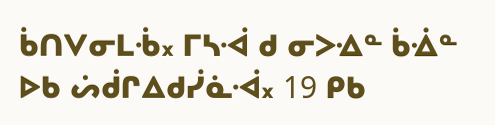ᑳᑎᐯᓂᒪᒀ᙮ ᒥᓴᐙ ᑯ ᓂᐳᐎᓐ ᑳᐐᓐ ᐅᑲ ᔖᑰᒋᐃᑯᓰᓈᐙ᙮ 19 ᑭᑲ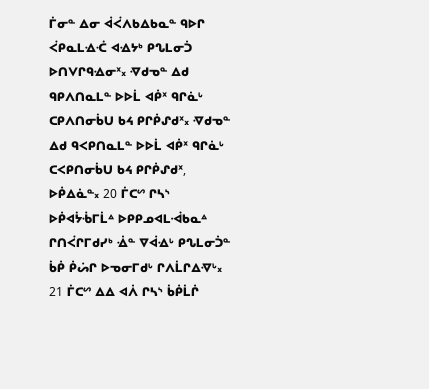ᒦᓂᓐ ᐃᓂ ᐋᐹᐱᑲᐃᑲᓇᓐ ᑫᐅᒋ ᐹᑭᓇᒪᐎᑣ ᐊᐎᔭᒃ ᑭᔐᒪᓂᑑ ᐅᑎᐯᒋᑫᐎᓂᕽ᙮ ᐌᑯᓀᓐ ᐃᑯ ᑫᑭᐱᑎᓇᒪᓐ ᐅᐅᒫ ᐊᑮᕽ ᑫᒋᓈᒡ ᑕᑭᐱᑎᓂᑳᑌ ᑲᔦ ᑭᒋᑮᔑᑯᕽ᙮ ᐌᑯᓀᓐ ᐃᑯ ᑫᐸᑭᑎᓇᒪᓐ ᐅᐅᒫ ᐊᑮᕽ ᑫᒋᓈᒡ ᑕᐸᑭᑎᓂᑳᑌ ᑲᔦ ᑭᒋᑮᔑᑯᕽ, ᐅᑮᐃᓈᓐ᙮ 20 ᒦᑕᔥ ᒋᓴᔅ ᐅᑮᐊᔮᒀᒥᒫᐞ ᐅᑭᑭᓄᐊᒪᐙᑲᓇᐞ ᒋᑎᐹᒋᒥᑯᓯᒃ ᐐᓐ ᐁᐋᐎᒡ ᑭᔐᒪᓂᑑᓐ ᑳᑮ ᑮᔖᒋ ᐅᓀᓂᒥᑯᒡ ᒋᐱᒫᒋᐃᐌᒡ᙮ 21 ᒦᑕᔥ ᐃᐃ ᐊᐲ ᒋᓴᔅ ᑳᑮᒫᒌ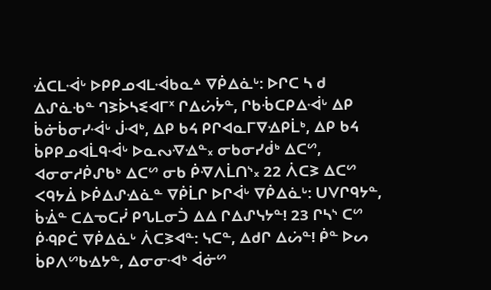ᐐᑕᒪᐙᒡ ᐅᑭᑭᓄᐊᒪᐙᑲᓇᐞ ᐁᑮᐃᓈᒡ: ᐅᒋᑕ ᓴ ᑯ ᐃᔑᓈᑾᓐ ᒉᕒᐆᓴᓬᐊᒥᕽ ᒋᐃᔖᔮᓐ, ᒋᑲᒀᑕᑭᐃᐙᒡ ᐃᑭ ᑳᓃᑳᓂᓯᐙᒡ ᒎᐗᒃ, ᐃᑭ ᑲᔦ ᑭᒋᐊᓇᒥᐁᐎᑭᒫᒃ, ᐃᑭ ᑲᔦ ᑳᑭᑭᓄᐊᒫᑫᐙᒡ ᐅᓇᔓᐌᐎᓐ᙮ ᓂᑲᓂᓯᑰᒃ ᐃᑕᔥ, ᐊᓂᓂᓱᑮᔑᑲᒃ ᐃᑕᔥ ᓂᑲ ᑮᐌᐱᒫᑎᔅ᙮ 22 ᐲᑕᕒ ᐃᑕᔥ ᐸᑫᔭᐄ ᐅᑮᐃᔑᐎᓈᓐ ᐁᑮᒫᒋ ᐅᒋᐋᒡ ᐁᑮᐃᓈᒡ: ᑌᐯᒋᑫᔭᓐ, ᑳᐐᓐ ᑕᐃᓀᑕᓰ ᑭᔐᒪᓂᑑ ᐃᐃ ᒋᐃᔑᓭᔭᓐ! 23 ᒋᓴᔅ ᑕᔥ ᑮᑴᑭᑖ ᐁᑮᐃᓈᒡ ᐲᑕᕒᐊᓐ: ᓭᑕᓐ, ᐃᑯᒋ ᐃᔖᓐ! ᑮᓐ ᐅᔕ ᑳᑭᐱᔥᑲᐎᔭᓐ, ᐃᓂᓂᐗᒃ ᐋᓃᔥ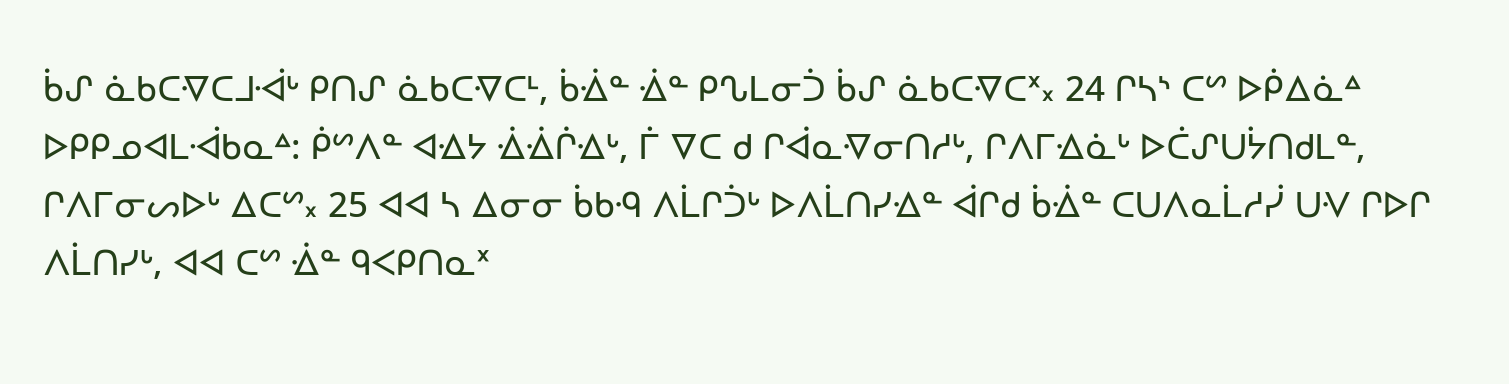ᑳᔑ ᓈᑲᑕᐌᑕᒧᐙᒡ ᑭᑎᔑ ᓈᑲᑕᐌᑕᒻ, ᑳᐐᓐ ᐐᓐ ᑭᔐᒪᓂᑑ ᑳᔑ ᓈᑲᑕᐌᑕᕽ᙮ 24 ᒋᓴᔅ ᑕᔥ ᐅᑮᐃᓈᐞ ᐅᑭᑭᓄᐊᒪᐙᑲᓇᐞ: ᑮᔥᐱᓐ ᐊᐎᔭ ᐐᐐᒌᐎᒡ, ᒦ ᐁᑕ ᑯ ᒋᐋᓇᐌᓂᑎᓱᒡ, ᒋᐱᒥᐎᓈᒡ ᐅᑖᔑᑌᔮᑎᑯᒪᓐ, ᒋᐱᒥᓂᔕᐅᒡ ᐃᑕᔥ᙮ 25 ᐊᐊ ᓴ ᐃᓂᓂ ᑳᑲᑴ ᐱᒫᒋᑑᒡ ᐅᐱᒫᑎᓯᐎᓐ ᐋᒋᑯ ᑳᐐᓐ ᑕᑌᐱᓇᒫᓱᓰ ᑌᐺ ᒋᐅᒋ ᐱᒫᑎᓯᒡ, ᐊᐊ ᑕᔥ ᐐᓐ ᑫᐸᑭᑎᓇᕽ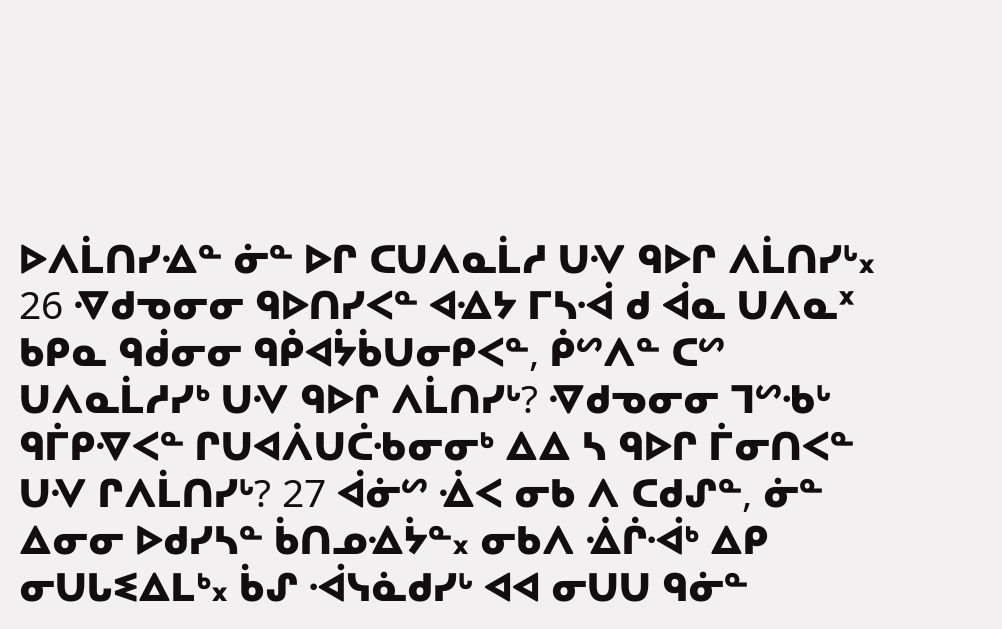ᐅᐱᒫᑎᓯᐎᓐ ᓃᓐ ᐅᒋ ᑕᑌᐱᓇᒫᓱ ᑌᐺ ᑫᐅᒋ ᐱᒫᑎᓯᒡ᙮ 26 ᐌᑯᓀᓂᓂ ᑫᐅᑎᓯᐸᓐ ᐊᐎᔭ ᒥᓴᐙ ᑯ ᐋᓇ ᑌᐱᓇᕽ ᑲᑭᓇ ᑫᑰᓂᓂ ᑫᑮᐊᔮᑳᑌᓂᑭᐸᓐ, ᑮᔥᐱᓐ ᑕᔥ ᑌᐱᓇᒫᓱᓯᒃ ᑌᐺ ᑫᐅᒋ ᐱᒫᑎᓯᒡ? ᐌᑯᓀᓂᓂ ᒣᔥᑾᒡ ᑫᒦᑭᐌᐸᓐ ᒋᑌᐊᐲᑌᑖᑾᓂᓂᒃ ᐃᐃ ᓴ ᑫᐅᒋ ᒦᓂᑎᐸᓐ ᑌᐺ ᒋᐱᒫᑎᓯᒡ? 27 ᐋᓃᔥ ᐐᐸ ᓂᑲ ᐱ ᑕᑯᔑᓐ, ᓃᓐ ᐃᓂᓂ ᐅᑯᓯᓴᓐ ᑳᑎᓄᐎᔮᓐ᙮ ᓂᑲᐱ ᐐᒌᐙᒃ ᐃᑭ ᓂᑌᒐᓬᐃᒪᒃ᙮ ᑳᔑ ᐙᓭᓈᑯᓯᒡ ᐊᐊ ᓂᑌᑌ ᑫᓃᓐ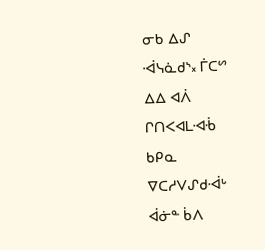ᓂᑲ ᐃᔑ ᐙᓭᓈᑯᔅ᙮ ᒦᑕᔥ ᐃᐃ ᐊᐲ ᒋᑎᐸᐊᒪᐗᒀ ᑲᑭᓇ ᐁᑕᓱᐯᔑᑯᐙᒡ ᐋᓃᓐ ᑳᐱ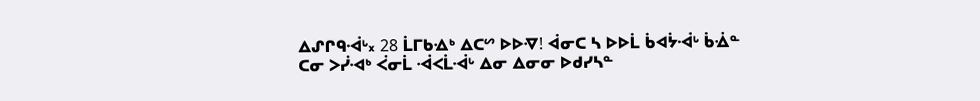ᐃᔑᒋᑫᐙᒡ᙮ 28 ᒫᒥᑲᐎᒃ ᐃᑕᔥ ᐅᐅᐌ! ᐋᓂᑕ ᓴ ᐅᐅᒫ ᑳᐊᔮᐙᒡ ᑳᐐᓐ ᑕᓂ ᐳᓰᐗᒃ ᐹᓂᒫ ᐙᐸᒫᐙᒡ ᐃᓂ ᐃᓂᓂ ᐅᑯᓯᓴᓐ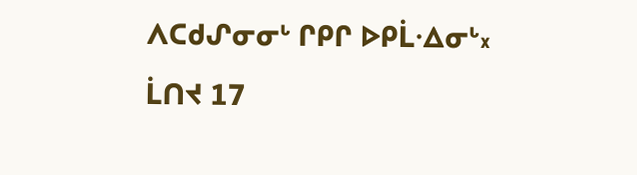ᐱᑕᑯᔑᓂᓂᒡ ᒋᑭᒋ ᐅᑭᒫᐎᓂᒡ᙮
ᒫᑎᔪ 17